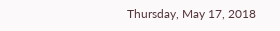Thursday, May 17, 2018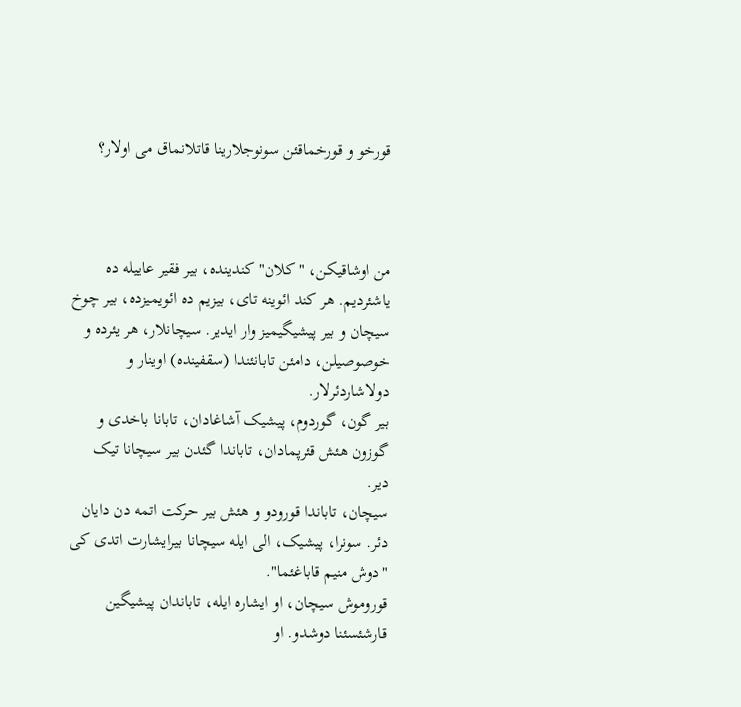قورخو و قورخماقئن سونوجلارینا قاتلانماق می اولار؟



من اوشاقیکن، "کلان" کندینده، بیر فقیر عاییله ده یاشئردیم. هر کند ائوینه تای، بیزیم ده ائویمیزده، بیر چوخ سیچان و بیر پیشیگیمیز وار ایدیر. سیچانلار، هر یئرده و خوصوصیلن، دامئن تابانئندا (سقفینده) اوینار و دولاشاردئرلار.
بیر گون، گوردوم، پیشیک آشاغادان، تابانا باخدی و گوزون هئش قئرپمادان، تاباندا گئدن بیر سیچانا تیک دیر.
سیچان، تاباندا قورودو و هئش بیر حرکت اتمه دن دایان دئر. سونرا، پیشیک، الی ایله سیچانا بیرایشارت اتدی کی "دوش منیم قاباغئما".
قوروموش سیچان، او ایشاره ایله، تاباندان پیشیگین قارشئسئنا دوشدو. او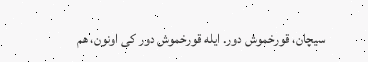سیچان، قورخموش دور. ایله قورخموش دور کی اونون، هم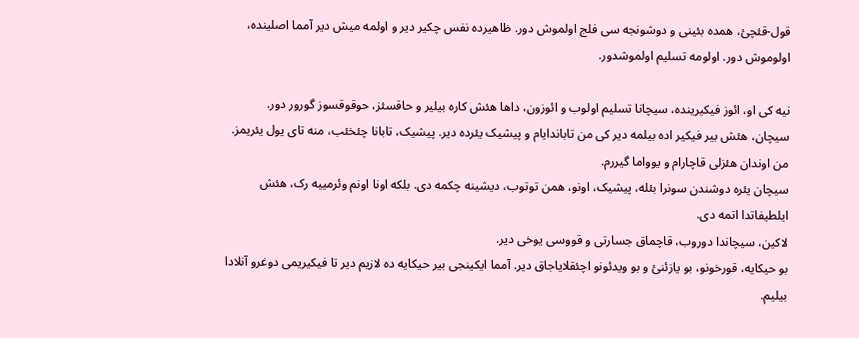قول-قئچئ، همده بئینی و دوشونجه سی فلج اولموش دور. ظاهیرده نفس چکیر دیر و اولمه میش دیر آمما اصلینده، اولوموش دور. اولومه تسلیم اولموشدور.

نیه کی او، ائوز فیکیرینده، سیچانا تسلیم اولوب و ائوزون، داها هئش کاره بیلیر و حاقسئز، حوقوقسوز گورور دور.
سیچان، هئش بیر فیکیر اده بیلمه دیر کی من تاباندایام و پیشیک یئرده دیر. پیشیک، تابانا چئخئب، منه تای یول یئریمز. من اوندان هئزلی قاچارام و یوواما گیررم.
سیچان یئره دوشندن سونرا بئله، پیشیک، اونو، همن توتوب، دیشینه چکمه دی. بلکه اونا اونم وئرمییه رک، هئش ایلطیفاتدا اتمه دی.
لاکین، سیچاندا دوروب، قاچماق جسارتی و قووسی یوخی دیر.
بو حیکایه، قورخونو، بو یازئنئ و بو ویدئونو اچئقلایاجاق دیر. آمما ایکینجی بیر حیکایه ده لازیم دیر تا فیکیریمی دوغرو آنلادا بیلیم.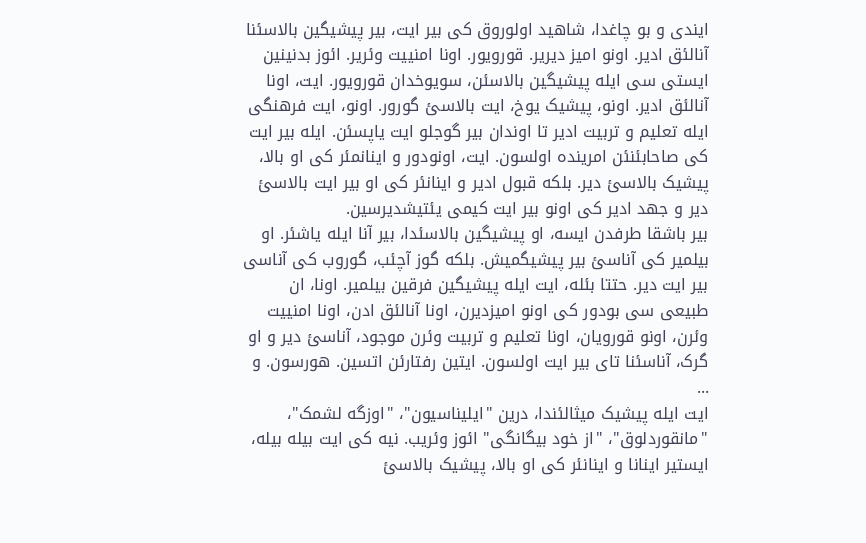ایندی و بو چاغدا، شاهید اولوروق کی بیر ایت، بیر پیشیگین بالاسئنا آنالئق ادیر. اونو امیز دیریر. قورویور. اونا امنییت وئریر. ائوز بدنینین ایستی سی ایله پیشیگین بالاسئن، سویوخدان قورویور. ایت، اونا آنالئق ادیر. اونو، پیشیک یوخ، ایت بالاسئ گورور. اونو، ایت فرهنگی ایله تعلیم و تربیت ادیر تا اوندان بیر گوجلو ایت یاپسئن. ایله بیر ایت کی صاحابئنئن امرینده اولسون. ایت، اونودور و اینانمئر کی او بالا، پیشیک بالاسئ دیر. بلکه قبول ادیر و اینانئر کی او بیر ایت بالاسئ دیر و جهد ادیر کی اونو بیر ایت کیمی یئتیشدیرسین.
بیر باشقا طرفدن ایسه، او پیشیگین بالاسئدا، بیر آنا ایله یاشئر. او بیلمیر کی آناسئ بیر پیشیگمیش. بلکه گوز آچئب، گوروب کی آناسی بیر ایت دیر. حتتا بئله، ایت ایله پیشیگین فرقین بیلمیر. اونا، ان طبیعی سی بودور کی اونو امیزدیرن، اونا آنالئق ادن، اونا امنییت وئرن، اونو قورویان، اونا تعلیم و تربیت وئرن موجود، آناسئ دیر و او گرک، آناسئنا تای بیر ایت اولسون. ایتین رفتارئن اتسین. هورسون. و ...
ایت ایله پیشیک میثالئندا، درین "ایلیناسیون"، "اوزگه لشمک"، "مانقوردلوق"، "از خود بیگانگی" ائوز وئریب. نیه کی ایت بیله بیله، ایستیر اینانا و اینانئر کی او بالا، پیشیک بالاسئ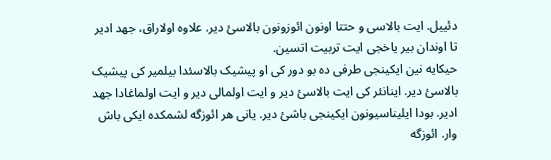دئییل. ایت بالاسی و حتتا اونون ائوزونون بالاسئ دیر. علاوه اولاراق، جهد ادیر تا اوندان بیر یاخجی ایت تربیت اتسین.
حیکایه نین ایکینجی طرفی ده بو دور کی او پیشیک بالاسئدا بیلمیر کی پیشیک بالاسئ دیر. اینانئر کی ایت بالاسئ دیر و ایت اولمالی دیر و ایت اولماغادا جهد ادیر. بودا ایلیناسیونون ایکینجی باشئ دیر. یانی هر ائوزگه لشمکده ایکی باش وار. ائوزگه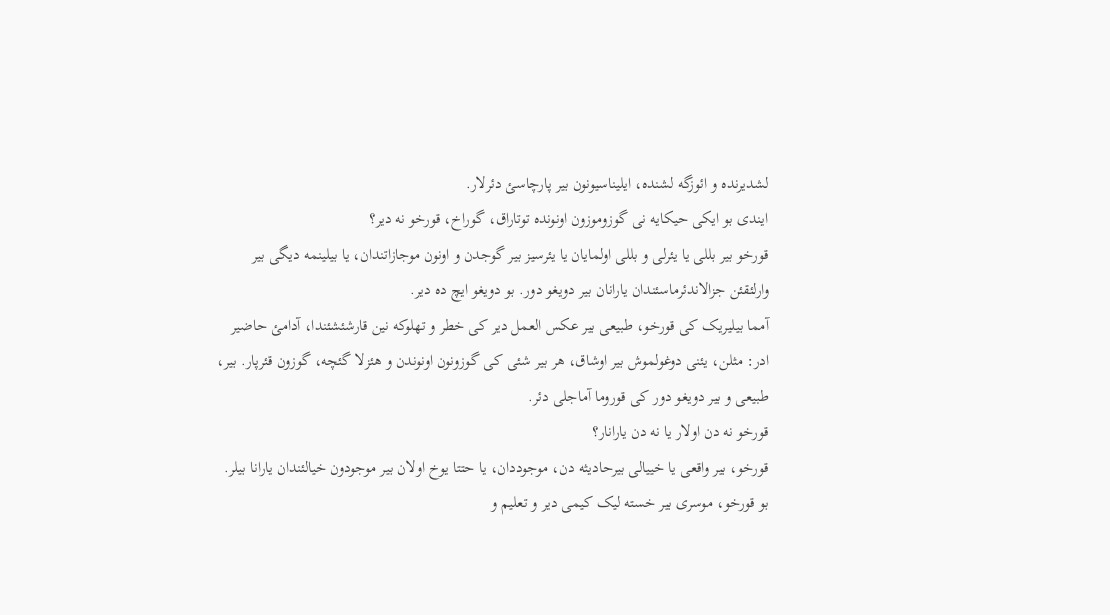لشدیرنده و ائوزگه لشنده، ایلیناسیونون بیر پارچاسئ دئرلار.
ایندی بو ایکی حیکایه نی گوزوموزون اونونده توتاراق، گوراخ، قورخو نه دیر؟
قورخو بیر بللی یا یئرلی و بللی اولمایان یا یئرسیز بیر گوجدن و اونون موجازاتندان، یا بیلینمه دیگی بیر وارلئقئن جزالاندئرماسئندان یارانان بیر دویغو دور. بو دویغو ایچ ده دیر.
آمما بیلیریک کی قورخو، طبیعی بیر عکس العمل دیر کی خطر و تهلوکه نین قارشئشئندا، آدامئ حاضیر ادر: مثلن، یئنی دوغولموش بیر اوشاق، هر بیر شئی کی گوزونون اونوندن و هئزلا گئچه، گوزون قئرپار. بیر، طبیعی و بیر دویغو دور کی قوروما آماجلی دئر.
قورخو نه دن اولار یا نه دن یارانار؟
قورخو، بیر واقعی یا خییالی بیرحادیثه دن، موجوددان، یا حتتا یوخ اولان بیر موجودون خیالئندان یارانا بیلر.
بو قورخو، موسری بیر خسته لیک کیمی دیر و تعلیم و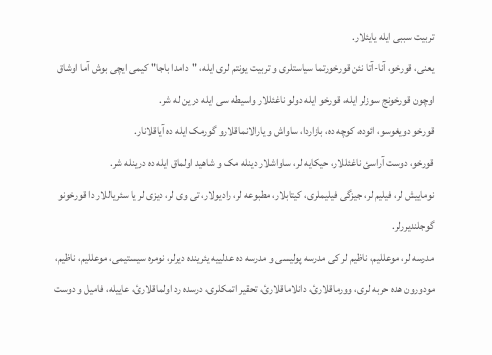تربیت سببی ایله یایئلار.
یعنی، قورخو، آنا-آتا نئن قورخورتما سیاستلری و تربیت یونتم لری ایله، "دامدا باجا" کیمی ایچی بوش آما اوشاق اوچون قورخونج سوزلر ایله، قورخو ایله دولو ناغئللار واسیطه سی ایله درین له شر.
قورخو دویغوسو، ائوده، کوچه ده، بازاردا، ساواش و یارالانماقلارو گورمک ایله ده آیاقلانار.
قورخو، دوست آراسئ ناغئللار، حیکایه لر، ساواشلار دینله مک و شاهید اولماق ایله ده درینله شر.
نوماییش لر، فیلیم لر، جیزگی فیلیملری، کیتابلار، مطبوعه لر، رادیولار، تی وی لر، دیزی لر یا سئریاللار دا قورخونو گوجلندیررلر.
مدرسه لر، موعللیم، ناظیم لر کی مدرسه پولیسی و مدرسه ده عدلییه یئرینده دیرلر، نومره سیستیمی، موعللیم، ناظیم، مودورون هده حربه لری، وورماقلارئ، دانلاماقلارئ، تحقیر اتمکلری، درسده رد اولماقلارئ، عاییله، فامیل و دوست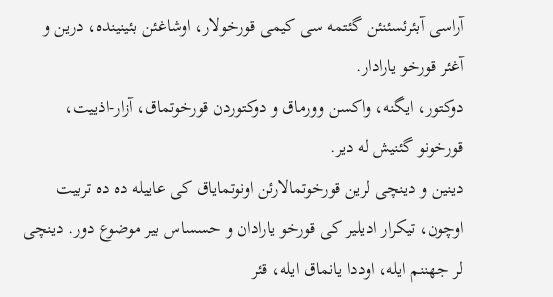آراسی آبئرئسئنئن گئتمه سی کیمی قورخولار، اوشاغئن بئینینده، درین و آغئر قورخو یارادار.
دوکتور، ایگنه، واکسن وورماق و دوکتوردن قورخوتماق، آزار-اذییت، قورخونو گئنیش له دیر.
دینین و دینچی لرین قورخوتمالارئن اونوتمایاق کی عاییله ده ده تربیت اوچون، تیکرار ادیلیر کی قورخو یارادان و حسساس بیر موضوع دور. دینچی لر جهننم ایله، اوددا یانماق ایله، قئر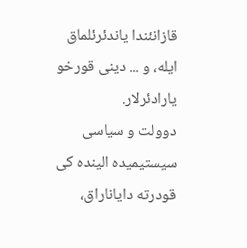قازانئندا یاندئرئلماق ایله، و ... دینی قورخو یارادئرلار.
دوولت و سیاسی سیستیمیده الینده کی قودرته دایاناراق،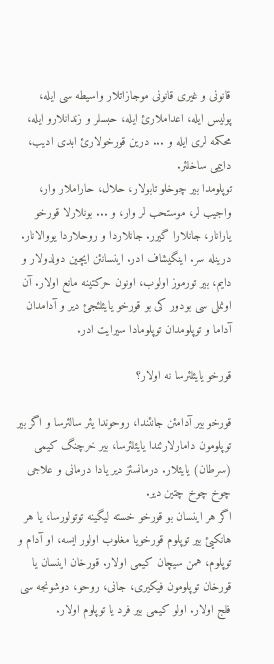قانونی و غیری قانونی موجازاتلار واسیطه سی ایله، پولیس ایله، اعداملارئ ایله، حبسلر و زندانلارو ایله، محکمه لری ایله و ... درین قورخولارئ ابدی ادیب، داییمی ساخلئر.
توپلومدا بیر چوخلو تابولار، حلال، حاراملار وار، واجیب لر، موستحب لر وار، و ... بونلارلا قورخو یارانار، جانلارا گیرر. جانلاردا و روحلاردا یووالانار. درینله سر. اینگیشاف ادر. اینسانئن ایچین دولدولار و دایم، بیر تورموز اولوب، اونون حرکتینه مانع اولار. آن اونملی سی بودور کی بو قورخو یایئلئجئ دیر و آدامدان آداما و توپلومدان توپلومادا سیرایت ادر.

قورخو یایئلئرسا نه اولار؟

قورخو بیر آدامئن جانئندا، روحوندا یئر سالئرسا و اگر بیر توپلومون دامارلارئندا یایئلئرسا، بیر خرچنگ کیمی (سرطان) یایئلار. درمانسئز دیر یادا درمانی و علاجی چوخ چوخ چتین دیر.
اگر هر اینسان بو قورخو خسته لیگینه توتولورسا، یا هر هانکیئ بیر توپلوم قورخویا مغلوب اولور ایسه، او آدام و توپلوم، همن سیچان کیمی اولار. قورخان اینسان یا قورخان توپلومون فیکیری، جانی، روحو، دوشونجه سی فلج اولار. اولو کیمی بیر فرد یا توپلوم اولار.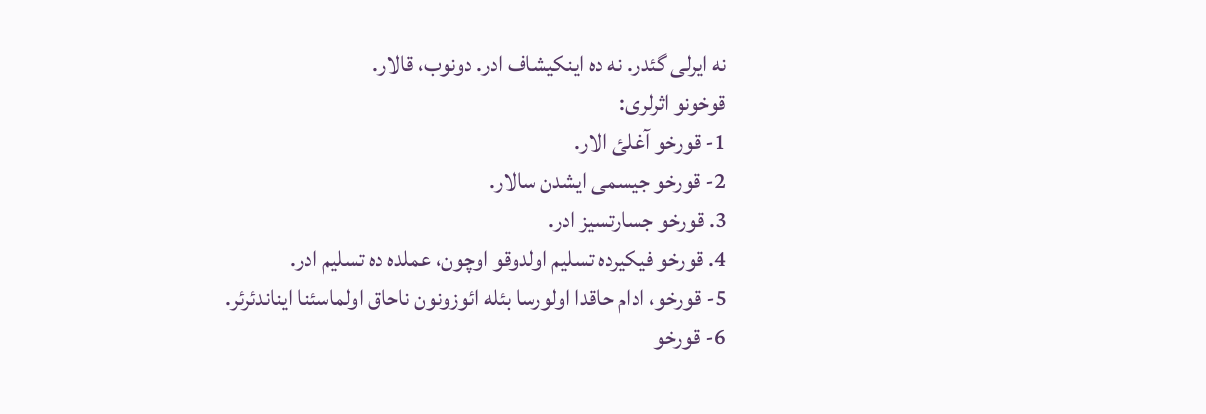نه ایرلی گئدر. نه ده اینکیشاف ادر. دونوب، قالار.
قوخونو اثرلری:
1- قورخو آغلئ الار.
2- قورخو جیسمی ایشدن سالار.
3. قورخو جسارتسیز ادر.
4. قورخو فیکیرده تسلیم اولدوقو اوچون، عملده ده تسلیم ادر.
5- قورخو، ادام حاقدا اولورسا بئله ائوزونون ناحاق اولماسئنا ایناندئرئر.
6- قورخو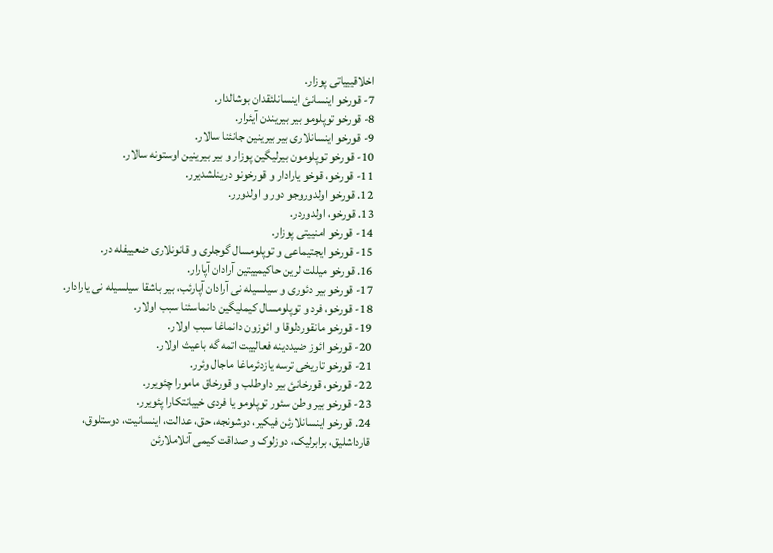اخلاقیییاتی پوزار.
7- قورخو اینسانئ اینسانلئقدان بوشالدار.
8- قورخو توپلومو بیر بیریندن آیئرار.
9- قورخو اینسانلاری بیر بیرینین جانئنا سالار.
10- قورخو توپلومون بیرلیگین پوزار و بیر بیرینین اوستونه سالار.
11- قورخو، قوخو یارادار و قورخونو درینلشدیرر.
12. قورخو اولدوروجو دور و اولدورر.
13. قورخو، اولدوردر.
14- قورخو امنییتی پوزار.
15- قورخو ایجتیماعی و توپلومسال گوجلری و قانونلاری ضعییفله در.
16. قورخو میللت لرین حاکیمییتین آرادان آپارار.
17- قورخو بیر دئوری و سیلسیله نی آرادان آپارئب، بیر باشقا سیلسیله نی یارادار.
18- قورخو، فرد و توپلومسال کیملیگین دانماسئنا سبب اولار.
19- قورخو مانقوردلوقا و ائوزون دانماغا سبب اولار.
20- قورخو ائوز ضیددینه فعالییت اتمه گه باعیث اولار.
21- قورخو تاریخی ترسه یازدئرماغا ماجال وئرر.
22- قورخو، قورخانئ بیر داوطلب و قورخاق مامورا چئویرر.
23- قورخو بیر وطن سئور توپلومو یا فردی خییانتکارا پئویرر.
24. قورخو اینسانلارئن فیکیر، دوشونجه، حق، عدالت، اینسانیت، دوستلوق، قارداشلیق، برابرلیک، دوزلوک و صداقت کیمی آنلاملارئن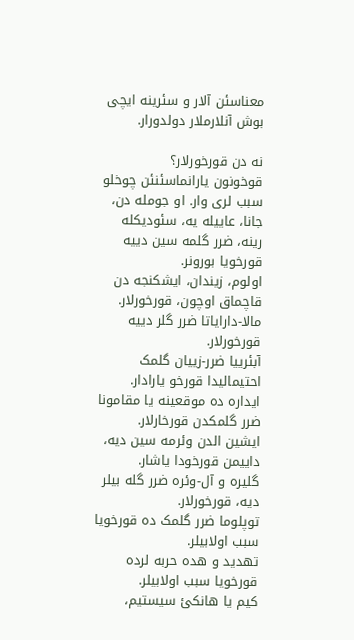معناسئن آلار و سئرینه ایچی بوش آنلارملار دولدورار.

نه دن قورخورلار؟
قوخونون یارانماسئنئن چوخلو سبب لری وار. او جومله دن، جانا، عاییله یه، سئودیکله رینه، ضرر گلمه سین دییه قورخویا بورونر.
اولوم، زیندان، ایشکنجه دن قاچماق اوچون، قورخورلار.
مالا-دارایاتا ضرر گلر دییه قورخورلار.
آبئرییا ضرر-زییان گلمک احتیمالیدا قورخو یارادار.
ایداره ده موقعینه یا مقامونا ضرر گلمکدن قورخارلار.
ایشین الدن وئرمه سین دیه، داییمن قورخودا یاشار.
گلیره و آل-وئره ضرر گله بیلر دیه، قورخورلار.
توپلوما ضرر گلمک ده قورخویا سبب اولابیلر.
تهدید و هده حربه لرده قورخویا سبب اولابیلر.
کیم یا هانکئ سیستیم،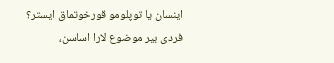اینسان یا توپلومو قورخوتماق ایستر؟
فردی بیر موضوع لارا اساسن،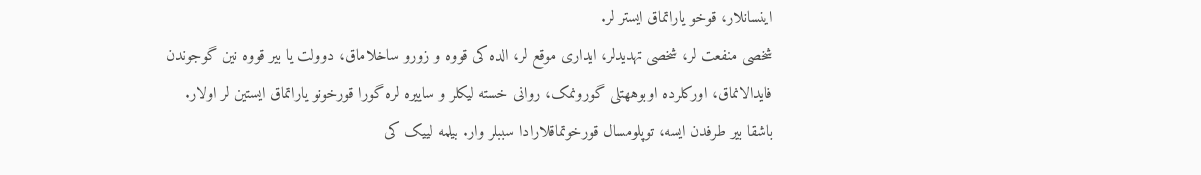اینسانلار، قوخو یاراتماق ایستر لر.
شخصی منفعت لر، شخصی تهدیدلر، ایداری موقع لر، الده کی قووه و زورو ساخلاماق، دوولت یا بیر قووه نین گوجوندن فایدالانماق، اورکلرده اوبوههتلی گورونمک، روانی خسته لیکلر و ساییره لره گورا قورخونو یاراتماق ایستین لر اولار.
باشقا بیر طرفدن ایسه، توپلومسال قورخوتماقلارادا سببلر وار. بیلمه لییک کی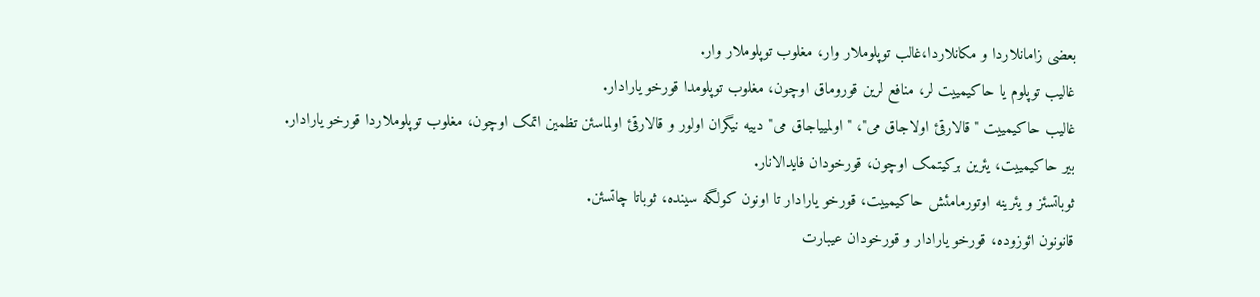بعضی زامانلاردا و مکانلاردا،غالب توپلوملار وار، مغلوب توپلوملار وار.
غالیب توپلوم یا حاکیمییت لر، منافع لرین قوروماق اوچون، مغلوب توپلومدا قورخو یارادار.
غالیب حاکیمییت "قالارقئ اولاجاق می"، "اولمییاجاق می" دییه نیگران اولور و قالارقئ اولماسئن تظمین اتمک اوچون، مغلوب توپلوملاردا قورخو یارادار.
بیر حاکیمییت، یئرین برکیتمک اوچون، قورخودان فایدالانار.
ثوباتسئز و یئرینه اوتورمامئش حاکیمییت، قورخو یارادار تا اونون کولگه سینده، ثوباتا چاتسئن.
قانونون ائوزوده، قورخو یارادار و قورخودان عیبارت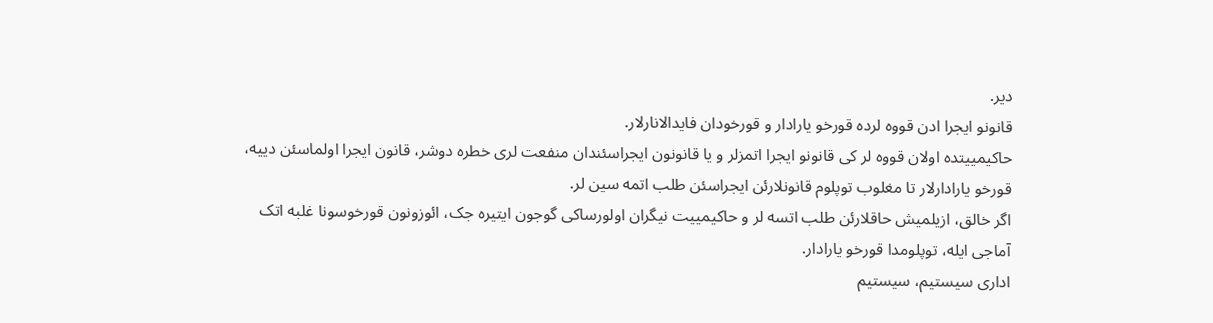دیر.
قانونو ایجرا ادن قووه لرده قورخو یارادار و قورخودان فایدالانارلار.
حاکیمییتده اولان قووه لر کی قانونو ایجرا اتمزلر و یا قانونون ایجراسئندان منفعت لری خطره دوشر، قانون ایجرا اولماسئن دییه، قورخو یارادارلار تا مغلوب توپلوم قانونلارئن ایجراسئن طلب اتمه سین لر.
اگر خالق، ازیلمیش حاقلارئن طلب اتسه لر و حاکیمییت نیگران اولورساکی گوجون ایتیره جک، ائوزونون قورخوسونا غلبه اتک آماجی ایله، توپلومدا قورخو یارادار.
اداری سیستیم، سیستیم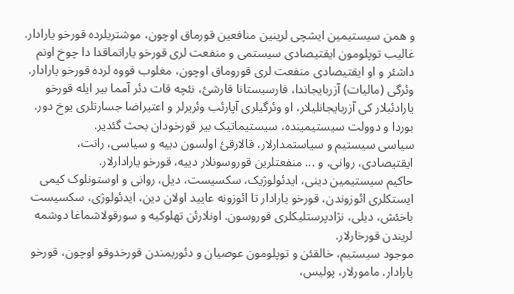و همن سیستیمین ایشچی لرینین منافعین قورماق اوچون، موشتریلرده قورخو یارادار.
غالیب توپلومون ایقتیصادی سیستمی و منفعت لری قورخو یاراتماقدا دا چوخ اونم داشئر و او ایقتیصادی منفعت لری قوروماق اوچون، مغلوب قووه لرده قورخو یارادار. وئرگی (مالیات) آزربایجاندا، فارسیستانا قارشئ، نئچه قات دئر آمما بیر ایله قورخو یارادئبلار کی آزربایجانلیلار، او وئرگیلری آپارئب وئریرلر و اعتیراضا جسارتلری یوخ دور. بوردا و دوولت سیستیمینده، سیستیماتیک بیر قورخودان بحث گئدیر.
سیاسی سیستیم و سیاستمدارلار، قالارقئ اولسون دییه و سیاسی، رانت، ایقتیصادی، روانی، و ... منفعتلرین قوروسونلار دییه، قورخو یارادارلار.
حاکیم سیستیمین دینی، ایدئولوژیک، سکسیست، دیل، روانی و اوستونلوک کیمی ایستکلری ائوزوندن، قورخو یارادار تا ائوزونه عایید اولان دین، ایدئولوژی، سکسیست باخئش، دیلی، نژادپرستلیکلری قوروسون. اونلارئن تهلوکیه و سورقولاشماغا دوشمه لریندن قورخارلار.
موجود سیستیم، خالقئن و توپلومون عوصیان و دئوریمندن قورخدوقو اوچون، قورخو یارادار. مامورلار، پولیس،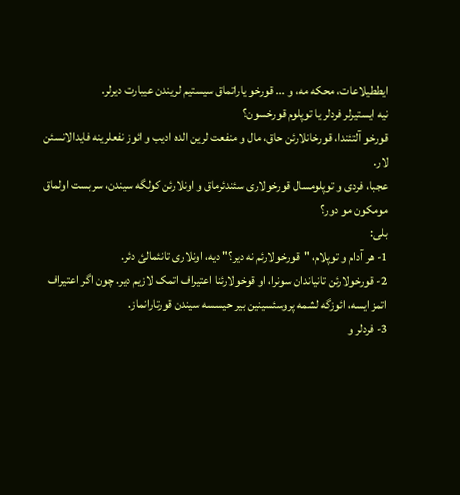ایططیلاعات، محکه مه، و ... قورخو یاراتماق سیستیم لریندن عیبارت دیرلر.
نیه ایستیرلر فردلر یا توپلوم قورخسون؟
قورخو آلتئندا، قورخانلارئن حاق، مال و منفعت لرین الده ادیب و ائوز نفعلرینه فایدالانسئن لار.
عجبا، فردی و توپلومسال قورخولاری سئندئرماق و اونلارئن کولگه سیندن، سربست اولماق مومکون مو دور؟
بلی:
1- هر آدام و توپلام، "قورخولارئم نه دیر؟" دیه، اونلاری تانئمالئ دئر.
2- قورخولارئن تانیاندان سونرا، او قوخولارئنا اعتیراف اتمک لازیم دیر. چون اگر اعتیراف اتمز ایسه، ائوزگه لشمه پروسئسینین بیر حیسسه سیندن قورتارانماز.
3- فردلر و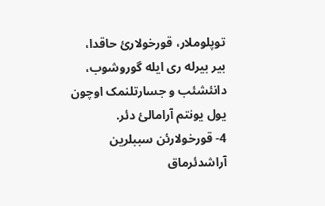توپلوملار، قورخولارئ حاقدا، بیر بیرله ری ایله گوروشوب، دانئشئب و جسارتلنمک اوچون یول یونتم آرامالئ دئر.
4- قورخولارئن سببلرین آراشدئرماق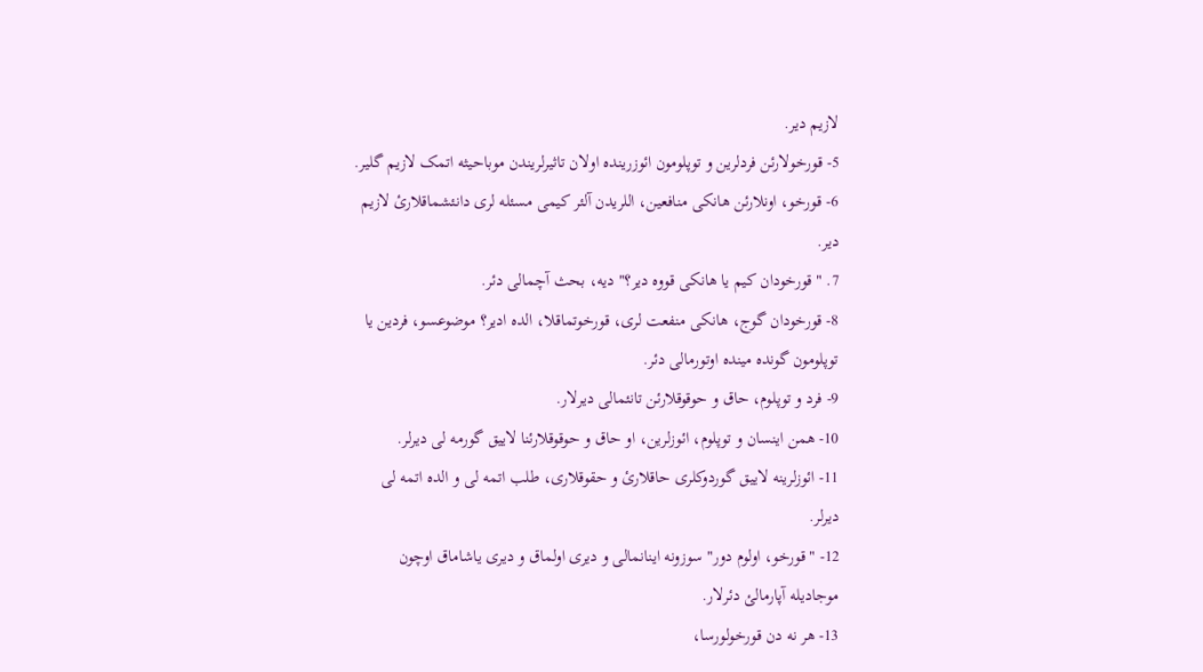لازیم دیر.
5- قورخولارئن فردلرین و توپلومون ائوزرینده اولان تاثیرلریندن موباحیثه اتمک لازیم گلیر.
6- قورخو، اونلارئن هانکی منافعین، اللریدن آلئر کیمی مسئله لری دانئشماقلارئ لازیم دیر.
7. "قورخودان کیم یا هانکی قووه دیر؟" دیه، بحث آچمالی دئر.
8- قورخودان گوج، هانکی منفعت لری، قورخوتماقلا، الده ادیر؟ موضوعسو، فردین یا توپلومون گونده مینده اوتورمالی دئر.
9- فرد و توپلوم، حاق و حوقوقلارئن تانئمالی دیرلار.
10- همن اینسان و توپلوم، ائوزلرین، او حاق و حوقوقلارئنا لاییق گورمه لی دیرلر.
11- ائوزلرینه لاییق گوردوکلری حاقلارئ و حقوقلاری، طلب اتمه لی و الده اتمه لی دیرلر.
12- "قورخو، اولوم دور" سوزونه اینانمالی و دیری اولماق و دیری یاشاماق اوچون موجادیله آپارمالئ دئرلار.
13- هر نه دن قورخولورسا،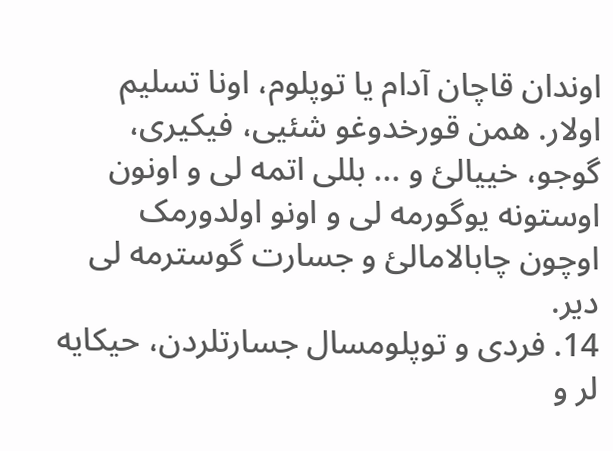اوندان قاچان آدام یا توپلوم، اونا تسلیم اولار. همن قورخدوغو شئیی، فیکیری، گوجو، خییالئ و ... بللی اتمه لی و اونون اوستونه یوگورمه لی و اونو اولدورمک اوچون چابالامالئ و جسارت گوسترمه لی دیر.
14. فردی و توپلومسال جسارتلردن، حیکایه لر و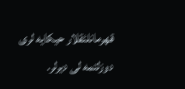قهرمانلئقلار حیکایه لری دوزلتمه لی دیرلر.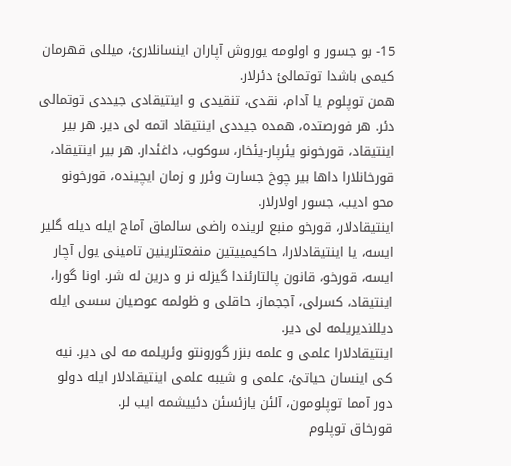15- بو جسور و اولومه یوروش آپاران اینسانلارئ، میللی قهرمان کیمی باشدا توتمالئ دئرلار.
همن توپلوم یا آدام، نقدی، تنقیدی و اینتیقادی جیددی توتمالی دئر. هر فورصتده، همده جیددی اینتیقاد اتمه لی دیر. هر بیر اینتیقاد، قورخونو یئرپار-یئخار، سوکوب، داغئدار. هر بیر اینتیقاد، قورخانلارا داها بیر چوخ جسارت وئرر و زمان ایچینده، قورخونو محو ادیب، جسور اولارلار.
اینتیقادلار، قورخو منبع لرینده راضی سالماق آماج ایله دیله گلیر ایسه، یا اینتیقادلارا، حاکیمییتین منفعتلرینین تامینی یول آچار ایسه، قورخو، قانون پالتارئندا گیزله نر و درین له شر. اونا گورا، اینتیقاد، کسرلی، آججماز، حاقلی و ظولمه عوصیان سسی ایله دیللندیریلمه لی دیر.
اینتیقادلارا علمی و علمه بنزر گورونتو وئریلمه مه لی دیر. نیه کی اینسان حیاتئ، علمی و شیبه علمی اینتیقادلار ایله دولو دور آمما توپلومون، آلئن یازئسئن دئییشمه ایب لر.
قورخاق توپلوم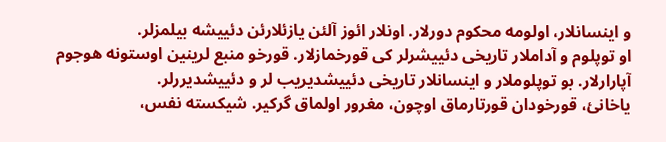و اینسانلار، اولومه محکوم دورلار. اونلار ائوز آلئن یازئلارئن دئییشه بیلمزلر.
او توپلوم و آداملار تاریخی دئییشرلر کی قورخمازلار. قورخو منبع لرینین اوستونه هوجوم آپارارلار. بو توپلوملار و اینسانلار تاریخی دئییشدیریب لر و دئییشدیررلر.
یاخانئ، قورخودان قورتارماق اوچون، مغرور اولماق گرکیر. شیکسته نفس،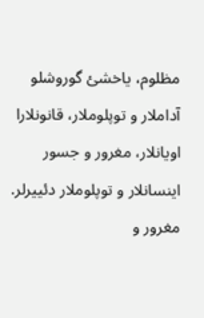مظلوم، یاخشئ گوروشلو آداملار و توپلوملار، قانونلارا اویانلار، مغرور و جسور اینسانلار و توپلوملار دئییرلر.
مغرور و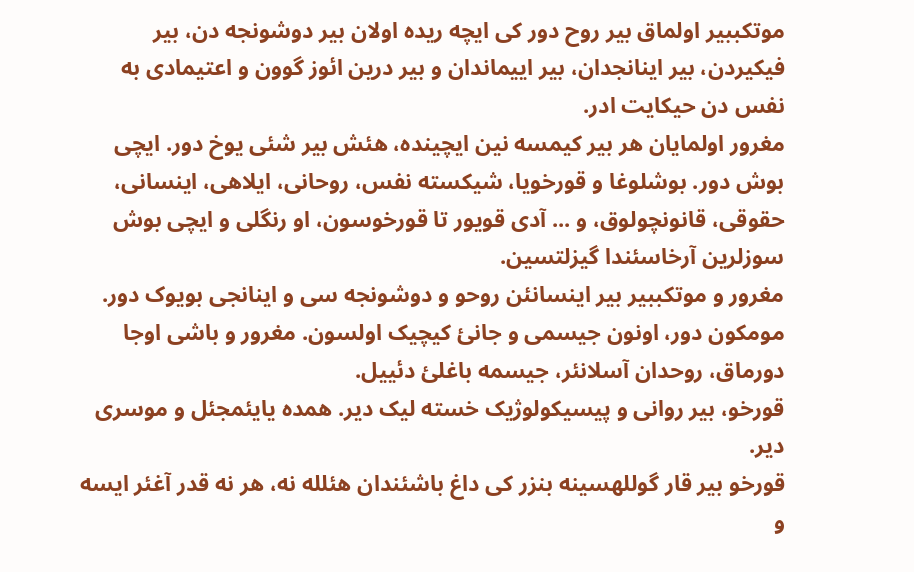موتکببیر اولماق بیر روح دور کی ایچه ریده اولان بیر دوشونجه دن، بیر فیکیردن، بیر اینانجدان، بیر اییماندان و بیر درین ائوز گوون و اعتیمادی به نفس دن حیکایت ادر.
مغرور اولمایان هر بیر کیمسه نین ایچینده، هئش بیر شئی یوخ دور. ایچی بوش دور. بوشلوغا و قورخویا، شیکسته نفس، روحانی، ایلاهی، اینسانی، حقوقی، قانونچولوق، و ... آدی قویور تا قورخوسون، او رنگلی و ایچی بوش سوزلرین آرخاسئندا گیزلتسین.
مغرور و موتکببیر بیر اینسانئن روحو و دوشونجه سی و اینانجی بویوک دور. مومکون دور، اونون جیسمی و جانئ کیچیک اولسون. مغرور و باشی اوجا دورماق، روحدان آسلانئر، جیسمه باغلئ دئییل.
قورخو، بیر روانی و پیسیکولوژیک خسته لیک دیر. همده یایئمجئل و موسری دیر.
قورخو بیر قار گوللهسینه بنزر کی داغ باشئندان هئلله نه، هر نه قدر آغئر ایسه و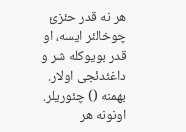هر نه قدر حئزئ چوخالئر ایسه، او قدر بویوکله شر و داغئدئجی اولار. بهمنه () چئوریلر. اونونه هر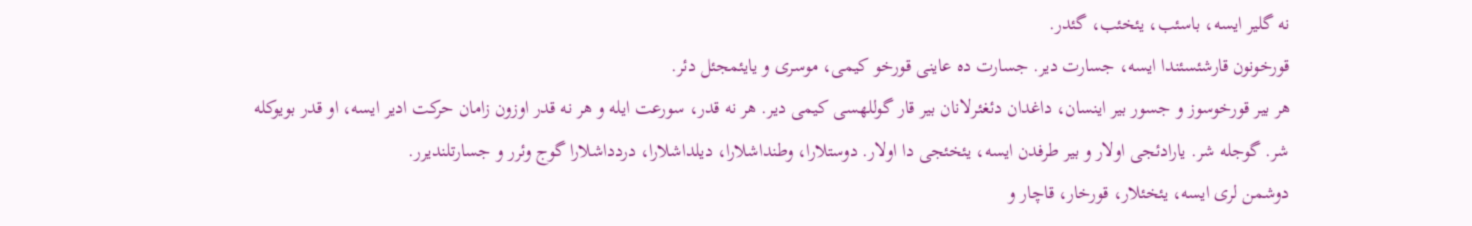نه گلیر ایسه، باسئب، یئخئب، گئدر.
قورخونون قارشئسئندا ایسه، جسارت دیر. جسارت ده عاینی قورخو کیمی، موسری و یایئمجئل دئر.
هر بیر قورخوسوز و جسور بیر اینسان، داغدان دئغئرلانان بیر قار گوللهسی کیمی دیر. هر نه قدر، سورعت ایله و هر نه قدر اوزون زامان حرکت ادیر ایسه، او قدر بویوکله شر. گوجله شر. یارادئجی اولار و بیر طرفدن ایسه، یئخئجی دا اولار. دوستلارا، وطنداشلارا، دیلداشلارا، دردداشلارا گوج وئرر و جسارتلندیرر.
دوشمن لری ایسه، یئخئلار، قورخار، قاچار و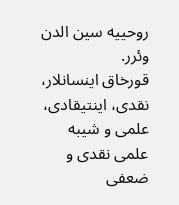روحییه سین الدن وئرر.
قورخاق اینسانلار، نقدی، اینتیقادی، علمی و شیبه علمی نقدی و ضعفی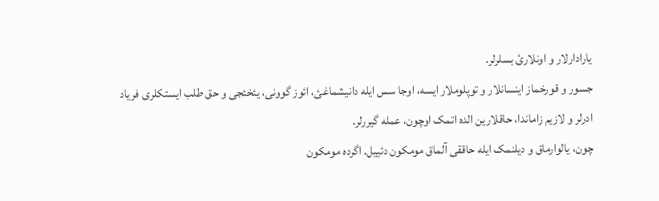یارادارلار و اونلارئ بسلرلر.
جسور و قورخماز اینسانلار و توپلوملار ایسه، اوجا سس ایله دانیشماغئ، ائوز گوونی، یئخئجی و حق طلب ایستکلری فریاد ادرلر و لازیم زاماندا، حاقلارین الده اتمک اوچون، عمله گیررلر.
چون، یالوارماق و دیلنمک ایله حاققی آلماق مومکون دئییل. اگرده مومکون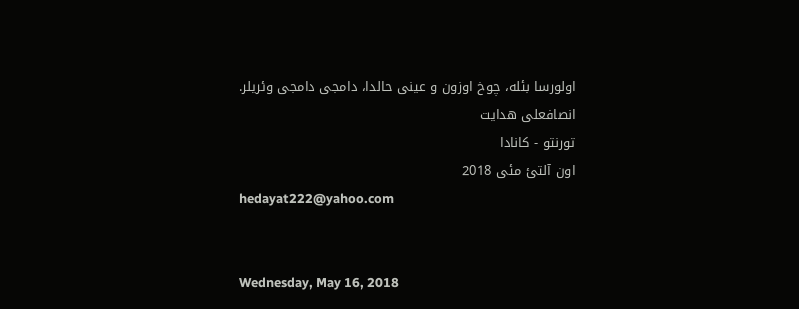اولورسا بئله، چوخ اوزون و عینی حالدا، دامجی دامجی وئریلر.
انصافعلی هدایت
تورنتو - کانادا
اون آلتئ مئی 2018
hedayat222@yahoo.com


Wednesday, May 16, 2018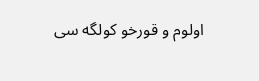اولوم و قورخو کولگه سی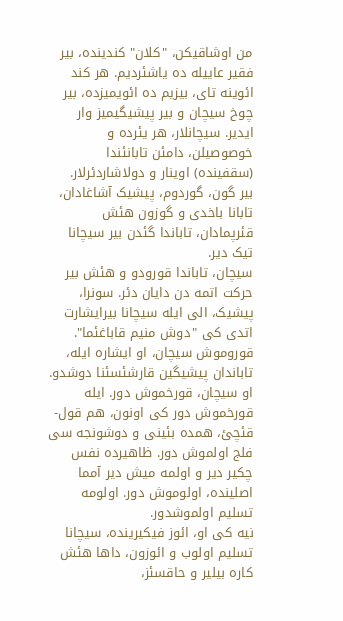من اوشاقیکن، "کلان" کندینده، بیر فقیر عاییله ده یاشئردیم. هر کند ائوینه تای، بیزیم ده ائویمیزده، بیر چوخ سیچان و بیر پیشیگیمیز وار ایدیر. سیچانلار، هر یئرده و خوصوصیلن، دامئن تابانئندا (سقفینده) اوینار و دولاشاردئرلار.
بیر گون، گوردوم، پیشیک آشاغادان، تابانا باخدی و گوزون هئش قئرپمادان، تاباندا گئدن بیر سیچانا تیک دیر.
سیچان، تاباندا قورودو و هئش بیر حرکت اتمه دن دایان دئر. سونرا، پیشیک، الی ایله سیچانا بیرایشارت اتدی کی "دوش منیم قاباغئما".
قوروموش سیچان، او ایشاره ایله، تاباندان پیشیگین قارشئسئنا دوشدو. او سیچان، قورخموش دور. ایله قورخموش دور کی اونون، هم قول-قئچئ، همده بئینی و دوشونجه سی فلج اولموش دور. ظاهیرده نفس چکیر دیر و اولمه میش دیر آمما اصلینده، اولوموش دور. اولومه تسلیم اولموشدور.
نیه کی او، ائوز فیکیرینده، سیچانا تسلیم اولوب و ائوزون، داها هئش کاره بیلیر و حاقسئز،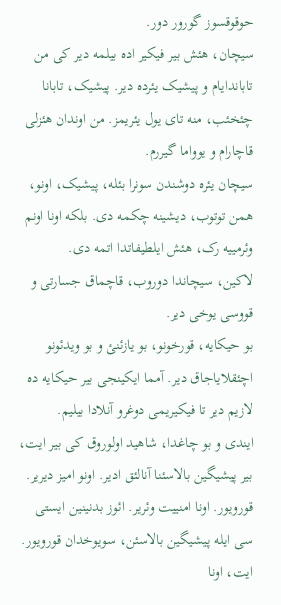حوقوقسوز گورور دور.
سیچان، هئش بیر فیکیر اده بیلمه دیر کی من تاباندایام و پیشیک یئرده دیر. پیشیک، تابانا چئخئب، منه تای یول یئریمز. من اوندان هئزلی قاچارام و یوواما گیررم.
سیچان یئره دوشندن سونرا بئله، پیشیک، اونو، همن توتوب، دیشینه چکمه دی. بلکه اونا اونم وئرمییه رک، هئش ایلطیفاتدا اتمه دی.
لاکین، سیچاندا دوروب، قاچماق جسارتی و قووسی یوخی دیر.
بو حیکایه، قورخونو، بو یازئنئ و بو ویدئونو اچئقلایاجاق دیر. آمما ایکینجی بیر حیکایه ده لازیم دیر تا فیکیریمی دوغرو آنلادا بیلیم.
ایندی و بو چاغدا، شاهید اولوروق کی بیر ایت، بیر پیشیگین بالاسئنا آنالئق ادیر. اونو امیز دیریر. قورویور. اونا امنییت وئریر. ائوز بدنینین ایستی سی ایله پیشیگین بالاسئن، سویوخدان قورویور. ایت، اونا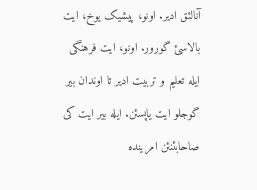آنالئق ادیر. اونو، پیشیک یوخ، ایت بالاسئ گورور. اونو، ایت فرهنگی ایله تعلیم و تربیت ادیر تا اوندان بیر گوجلو ایت یاپسئن. ایله بیر ایت کی صاحابئنئن امرینده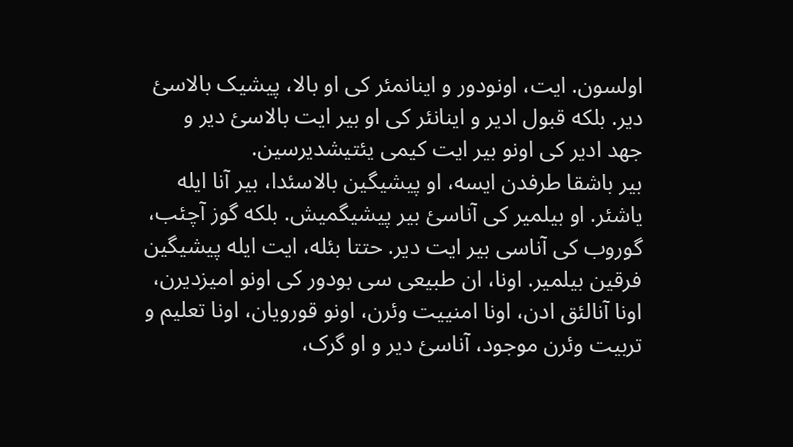اولسون. ایت، اونودور و اینانمئر کی او بالا، پیشیک بالاسئ دیر. بلکه قبول ادیر و اینانئر کی او بیر ایت بالاسئ دیر و جهد ادیر کی اونو بیر ایت کیمی یئتیشدیرسین.
بیر باشقا طرفدن ایسه، او پیشیگین بالاسئدا، بیر آنا ایله یاشئر. او بیلمیر کی آناسئ بیر پیشیگمیش. بلکه گوز آچئب، گوروب کی آناسی بیر ایت دیر. حتتا بئله، ایت ایله پیشیگین فرقین بیلمیر. اونا، ان طبیعی سی بودور کی اونو امیزدیرن، اونا آنالئق ادن، اونا امنییت وئرن، اونو قورویان، اونا تعلیم و تربیت وئرن موجود، آناسئ دیر و او گرک،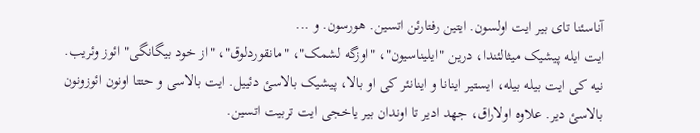آناسئنا تای بیر ایت اولسون. ایتین رفتارئن اتسین. هورسون. و ...
ایت ایله پیشیک میثالئندا، درین "ایلیناسیون"، "اوزگه لشمک"، "مانقوردلوق"، "از خود بیگانگی" ائوز وئریب. نیه کی ایت بیله بیله، ایستیر اینانا و اینانئر کی او بالا، پیشیک بالاسئ دئییل. ایت بالاسی و حتتا اونون ائوزونون بالاسئ دیر. علاوه اولاراق، جهد ادیر تا اوندان بیر یاخجی ایت تربیت اتسین.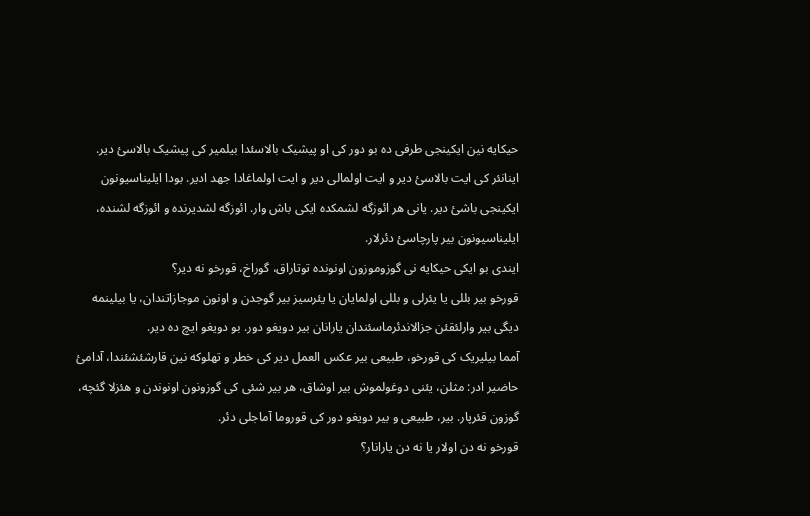حیکایه نین ایکینجی طرفی ده بو دور کی او پیشیک بالاسئدا بیلمیر کی پیشیک بالاسئ دیر. اینانئر کی ایت بالاسئ دیر و ایت اولمالی دیر و ایت اولماغادا جهد ادیر. بودا ایلیناسیونون ایکینجی باشئ دیر. یانی هر ائوزگه لشمکده ایکی باش وار. ائوزگه لشدیرنده و ائوزگه لشنده، ایلیناسیونون بیر پارچاسئ دئرلار.
ایندی بو ایکی حیکایه نی گوزوموزون اونونده توتاراق، گوراخ، قورخو نه دیر؟
قورخو بیر بللی یا یئرلی و بللی اولمایان یا یئرسیز بیر گوجدن و اونون موجازاتندان، یا بیلینمه دیگی بیر وارلئقئن جزالاندئرماسئندان یارانان بیر دویغو دور. بو دویغو ایچ ده دیر.
آمما بیلیریک کی قورخو، طبیعی بیر عکس العمل دیر کی خطر و تهلوکه نین قارشئشئندا، آدامئ حاضیر ادر: مثلن، یئنی دوغولموش بیر اوشاق، هر بیر شئی کی گوزونون اونوندن و هئزلا گئچه، گوزون قئرپار. بیر، طبیعی و بیر دویغو دور کی قوروما آماجلی دئر.
قورخو نه دن اولار یا نه دن یارانار؟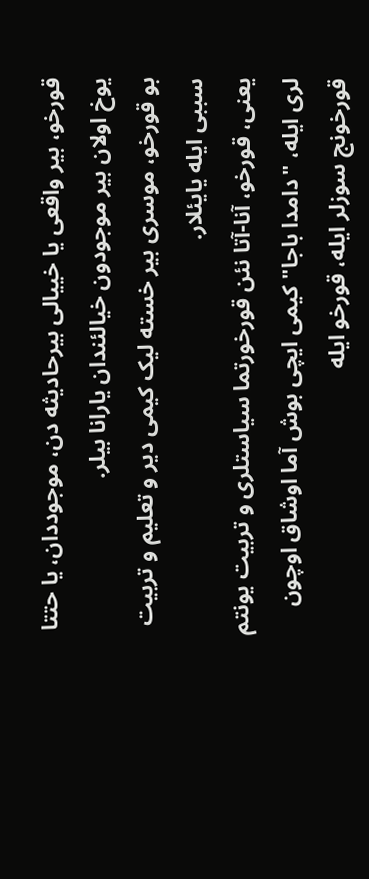قورخو، بیر واقعی یا خییالی بیرحادیثه دن، موجوددان، یا حتتا یوخ اولان بیر موجودون خیالئندان یارانا بیلر.
بو قورخو، موسری بیر خسته لیک کیمی دیر و تعلیم و تربیت سببی ایله یایئلار.
یعنی، قورخو، آنا-آتا نئن قورخورتما سیاستلری و تربیت یونتم لری ایله، "دامدا باجا" کیمی ایچی بوش آما اوشاق اوچون قورخونج سوزلر ایله، قورخو ایله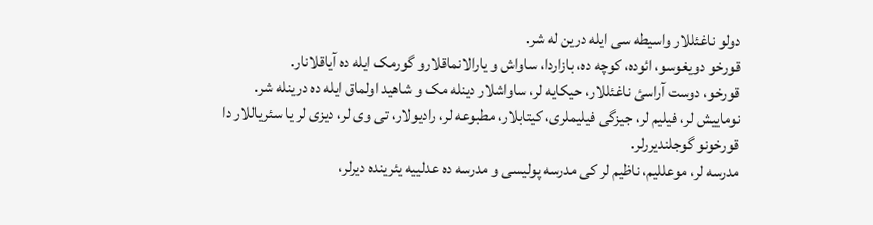دولو ناغئللار واسیطه سی ایله درین له شر.
قورخو دویغوسو، ائوده، کوچه ده، بازاردا، ساواش و یارالانماقلارو گورمک ایله ده آیاقلانار.
قورخو، دوست آراسئ ناغئللار، حیکایه لر، ساواشلار دینله مک و شاهید اولماق ایله ده درینله شر.
نوماییش لر، فیلیم لر، جیزگی فیلیملری، کیتابلار، مطبوعه لر، رادیولار، تی وی لر، دیزی لر یا سئریاللار دا قورخونو گوجلندیررلر.
مدرسه لر، موعللیم، ناظیم لر کی مدرسه پولیسی و مدرسه ده عدلییه یئرینده دیرلر،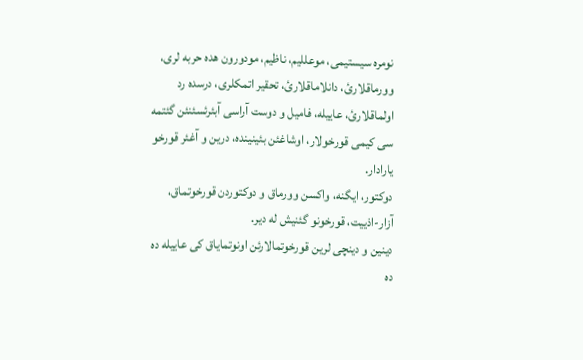نومره سیستیمی، موعللیم، ناظیم، مودورون هده حربه لری، وورماقلارئ، دانلاماقلارئ، تحقیر اتمکلری، درسده رد اولماقلارئ، عاییله، فامیل و دوست آراسی آبئرئسئنئن گئتمه سی کیمی قورخولار، اوشاغئن بئینینده، درین و آغئر قورخو یارادار.
دوکتور، ایگنه، واکسن وورماق و دوکتوردن قورخوتماق، آزار-اذییت، قورخونو گئنیش له دیر.
دینین و دینچی لرین قورخوتمالارئن اونوتمایاق کی عاییله ده ده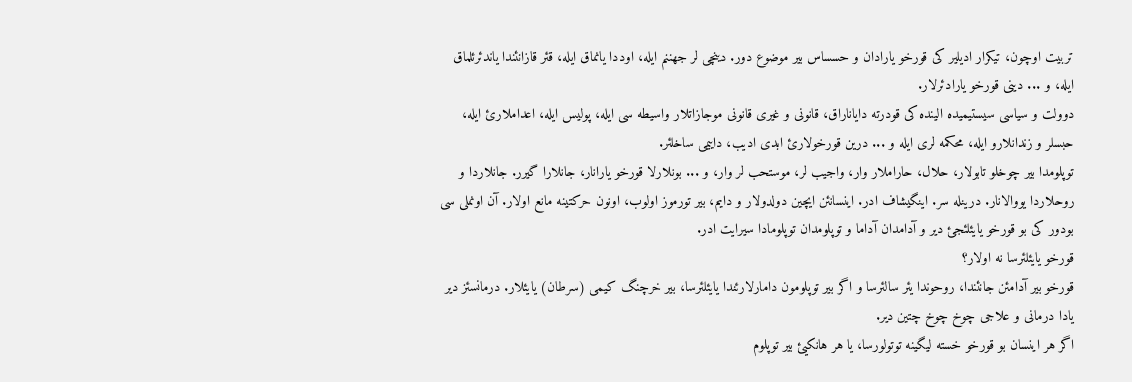تربیت اوچون، تیکرار ادیلیر کی قورخو یارادان و حسساس بیر موضوع دور. دینچی لر جهننم ایله، اوددا یانماق ایله، قئر قازانئندا یاندئرئلماق ایله، و ... دینی قورخو یارادئرلار.
دوولت و سیاسی سیستیمیده الینده کی قودرته دایاناراق، قانونی و غیری قانونی موجازاتلار واسیطه سی ایله، پولیس ایله، اعداملارئ ایله، حبسلر و زندانلارو ایله، محکمه لری ایله و ... درین قورخولارئ ابدی ادیب، داییمی ساخلئر.
توپلومدا بیر چوخلو تابولار، حلال، حاراملار وار، واجیب لر، موستحب لر وار، و ... بونلارلا قورخو یارانار، جانلارا گیرر. جانلاردا و روحلاردا یووالانار. درینله سر. اینگیشاف ادر. اینسانئن ایچین دولدولار و دایم، بیر تورموز اولوب، اونون حرکتینه مانع اولار. آن اونملی سی بودور کی بو قورخو یایئلئجئ دیر و آدامدان آداما و توپلومدان توپلومادا سیرایت ادر.
قورخو یایئلئرسا نه اولار؟
قورخو بیر آدامئن جانئندا، روحوندا یئر سالئرسا و اگر بیر توپلومون دامارلارئندا یایئلئرسا، بیر خرچنگ کیمی (سرطان) یایئلار. درمانسئز دیر یادا درمانی و علاجی چوخ چوخ چتین دیر.
اگر هر اینسان بو قورخو خسته لیگینه توتولورسا، یا هر هانکیئ بیر توپلوم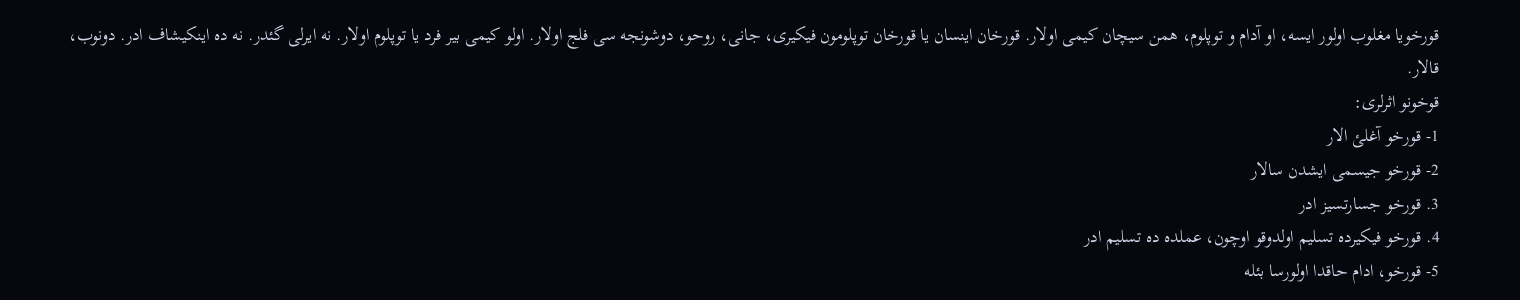قورخویا مغلوب اولور ایسه، او آدام و توپلوم، همن سیچان کیمی اولار. قورخان اینسان یا قورخان توپلومون فیکیری، جانی، روحو، دوشونجه سی فلج اولار. اولو کیمی بیر فرد یا توپلوم اولار. نه ایرلی گئدر. نه ده اینکیشاف ادر. دونوب، قالار.
قوخونو اثرلری:
1- قورخو آغلئ الار
2- قورخو جیسمی ایشدن سالار
3. قورخو جسارتسیز ادر
4. قورخو فیکیرده تسلیم اولدوقو اوچون، عملده ده تسلیم ادر
5- قورخو، ادام حاقدا اولورسا بئله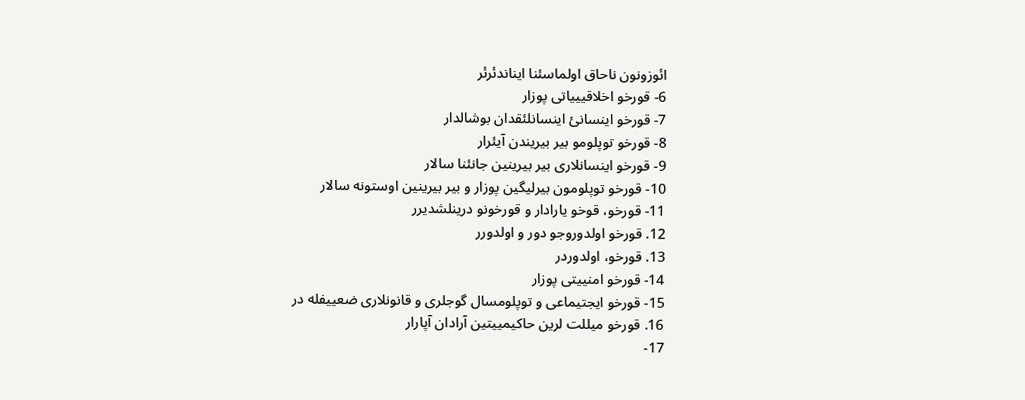ائوزونون ناحاق اولماسئنا ایناندئرئر
6- قورخو اخلاقیییاتی پوزار
7- قورخو اینسانئ اینسانلئقدان بوشالدار
8- قورخو توپلومو بیر بیریندن آیئرار
9- قورخو اینسانلاری بیر بیرینین جانئنا سالار
10- قورخو توپلومون بیرلیگین پوزار و بیر بیرینین اوستونه سالار
11- قورخو، قوخو یارادار و قورخونو درینلشدیرر
12. قورخو اولدوروجو دور و اولدورر
13. قورخو، اولدوردر
14- قورخو امنییتی پوزار
15- قورخو ایجتیماعی و توپلومسال گوجلری و قانونلاری ضعییفله در
16. قورخو میللت لرین حاکیمییتین آرادان آپارار
17-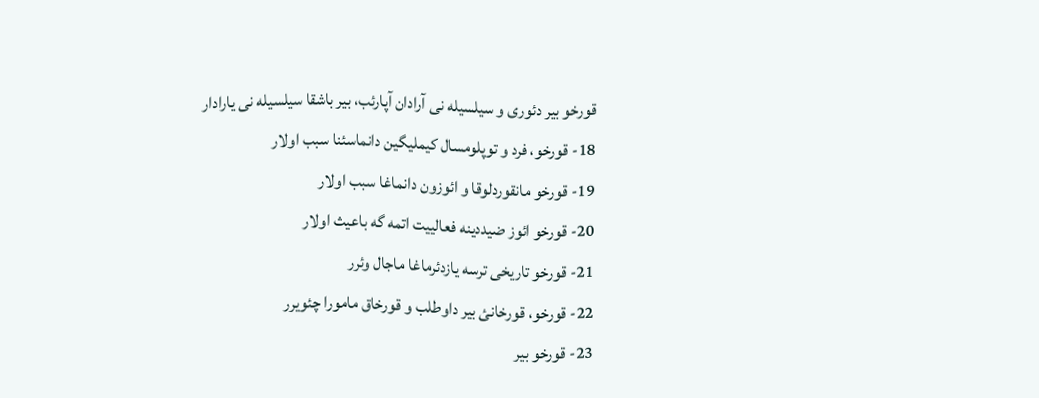قورخو بیر دئوری و سیلسیله نی آرادان آپارئب، بیر باشقا سیلسیله نی یارادار
18- قورخو، فرد و توپلومسال کیملیگین دانماسئنا سبب اولار
19- قورخو مانقوردلوقا و ائوزون دانماغا سبب اولار
20- قورخو ائوز ضیددینه فعالییت اتمه گه باعیث اولار
21- قورخو تاریخی ترسه یازدئرماغا ماجال وئرر
22- قورخو، قورخانئ بیر داوطلب و قورخاق مامورا چئویرر
23- قورخو بیر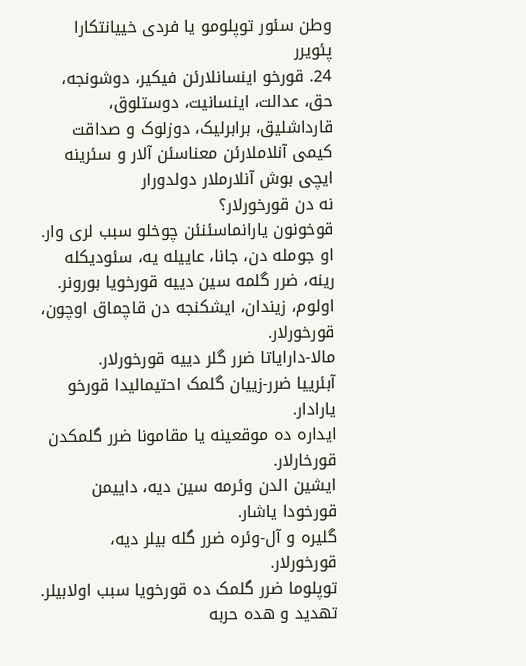وطن سئور توپلومو یا فردی خییانتکارا پئویرر
24. قورخو اینسانلارئن فیکیر، دوشونجه، حق، عدالت، اینسانیت، دوستلوق، قارداشلیق، برابرلیک، دوزلوک و صداقت کیمی آنلاملارئن معناسئن آلار و سئرینه ایچی بوش آنلارملار دولدورار
نه دن قورخورلار؟
قوخونون یارانماسئنئن چوخلو سبب لری وار. او جومله دن، جانا، عاییله یه، سئودیکله رینه، ضرر گلمه سین دییه قورخویا بورونر.
اولوم، زیندان، ایشکنجه دن قاچماق اوچون، قورخورلار.
مالا-دارایاتا ضرر گلر دییه قورخورلار.
آبئرییا ضرر-زییان گلمک احتیمالیدا قورخو یارادار.
ایداره ده موقعینه یا مقامونا ضرر گلمکدن قورخارلار.
ایشین الدن وئرمه سین دیه، داییمن قورخودا یاشار.
گلیره و آل-وئره ضرر گله بیلر دیه، قورخورلار.
توپلوما ضرر گلمک ده قورخویا سبب اولابیلر.
تهدید و هده حربه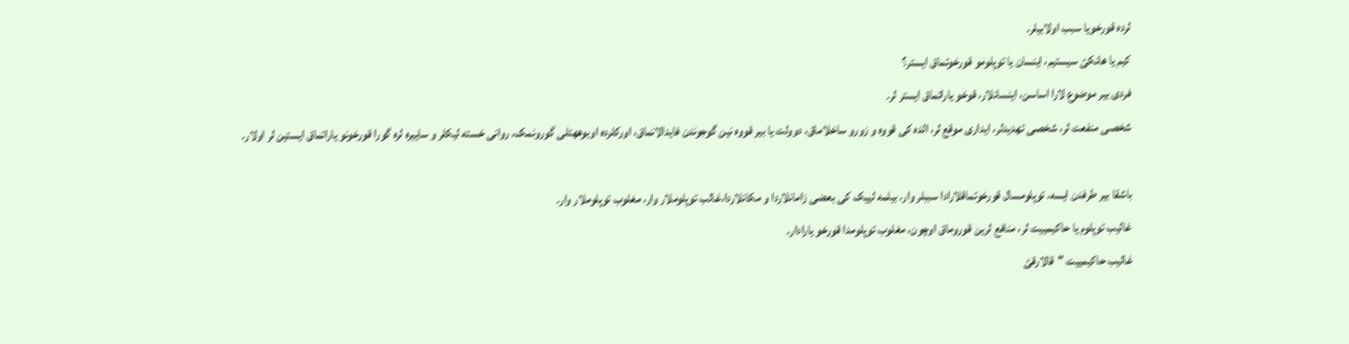لرده قورخویا سبب اولابیلر.
کیم یا هانکئ سیستیم، اینسان یا توپلومو قورخوتماق ایستر؟
فردی بیر موضوع لارا اساسن، اینسانلار، قوخو یاراتماق ایستر لر.
شخصی منفعت لر، شخصی تهدیدلر، ایداری موقع لر، الده کی قووه و زورو ساخلاماق، دوولت یا بیر قووه نین گوجوندن فایدالانماق، اورکلرده اوبوههتلی گورونمک، روانی خسته لیکلر و ساییره لره گورا قورخونو یاراتماق ایستین لر اولار.

باشقا بیر طرفدن ایسه، توپلومسال قورخوتماقلارادا سببلر وار. بیلمه لییک کی بعضی زامانلاردا و مکانلاردا،غالب توپلوملار وار، مغلوب توپلوملار وار.
غالیب توپلوم یا حاکیمییت لر، منافع لرین قوروماق اوچون، مغلوب توپلومدا قورخو یارادار.
غالیب حاکیمییت "قالارقئ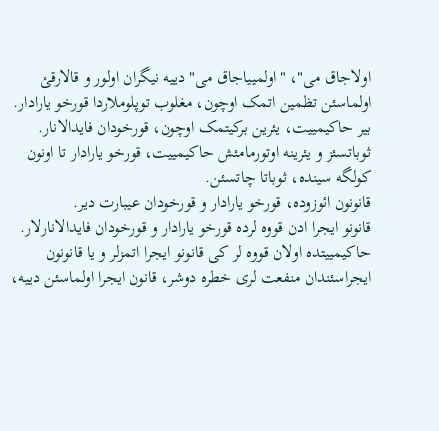اولاجاق می"، "اولمییاجاق می" دییه نیگران اولور و قالارقئ اولماسئن تظمین اتمک اوچون، مغلوب توپلوملاردا قورخو یارادار.
بیر حاکیمییت، یئرین برکیتمک اوچون، قورخودان فایدالانار.
ثوباتسئز و یئرینه اوتورمامئش حاکیمییت، قورخو یارادار تا اونون کولگه سینده، ثوباتا چاتسئن.
قانونون ائوزوده، قورخو یارادار و قورخودان عیبارت دیر.
قانونو ایجرا ادن قووه لرده قورخو یارادار و قورخودان فایدالانارلار.
حاکیمییتده اولان قووه لر کی قانونو ایجرا اتمزلر و یا قانونون ایجراسئندان منفعت لری خطره دوشر، قانون ایجرا اولماسئن دییه،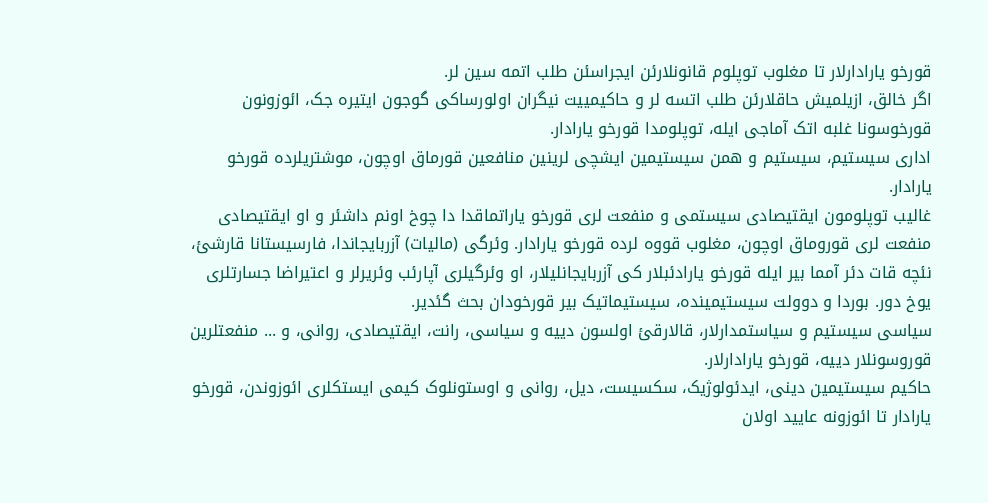قورخو یارادارلار تا مغلوب توپلوم قانونلارئن ایجراسئن طلب اتمه سین لر.
اگر خالق، ازیلمیش حاقلارئن طلب اتسه لر و حاکیمییت نیگران اولورساکی گوجون ایتیره جک، ائوزونون قورخوسونا غلبه اتک آماجی ایله، توپلومدا قورخو یارادار.
اداری سیستیم، سیستیم و همن سیستیمین ایشچی لرینین منافعین قورماق اوچون، موشتریلرده قورخو یارادار.
غالیب توپلومون ایقتیصادی سیستمی و منفعت لری قورخو یاراتماقدا دا چوخ اونم داشئر و او ایقتیصادی منفعت لری قوروماق اوچون، مغلوب قووه لرده قورخو یارادار. وئرگی (مالیات) آزربایجاندا، فارسیستانا قارشئ، نئچه قات دئر آمما بیر ایله قورخو یارادئبلار کی آزربایجانلیلار، او وئرگیلری آپارئب وئریرلر و اعتیراضا جسارتلری یوخ دور. بوردا و دوولت سیستیمینده، سیستیماتیک بیر قورخودان بحث گئدیر.
سیاسی سیستیم و سیاستمدارلار، قالارقئ اولسون دییه و سیاسی، رانت، ایقتیصادی، روانی، و ... منفعتلرین قوروسونلار دییه، قورخو یارادارلار.
حاکیم سیستیمین دینی، ایدئولوژیک، سکسیست، دیل، روانی و اوستونلوک کیمی ایستکلری ائوزوندن، قورخو یارادار تا ائوزونه عایید اولان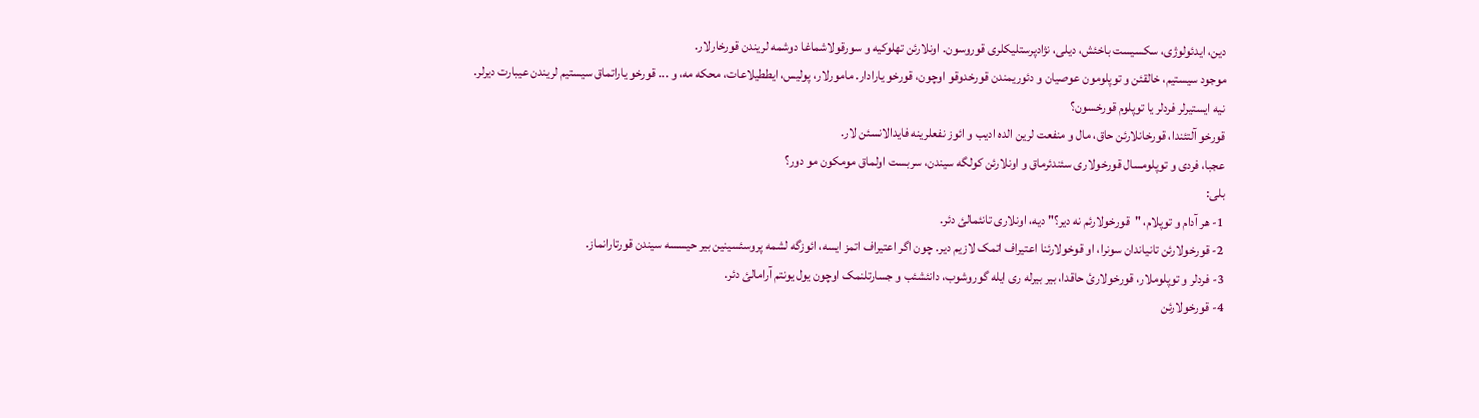دین، ایدئولوژی، سکسیست باخئش، دیلی، نژادپرستلیکلری قوروسون. اونلارئن تهلوکیه و سورقولاشماغا دوشمه لریندن قورخارلار.
موجود سیستیم، خالقئن و توپلومون عوصیان و دئوریمندن قورخدوقو اوچون، قورخو یارادار. مامورلار، پولیس، ایططیلاعات، محکه مه، و ... قورخو یاراتماق سیستیم لریندن عیبارت دیرلر.
نیه ایستیرلر فردلر یا توپلوم قورخسون؟
قورخو آلتئندا، قورخانلارئن حاق، مال و منفعت لرین الده ادیب و ائوز نفعلرینه فایدالانسئن لار.
عجبا، فردی و توپلومسال قورخولاری سئندئرماق و اونلارئن کولگه سیندن، سربست اولماق مومکون مو دور؟
بلی:
1- هر آدام و توپلام، "قورخولارئم نه دیر؟" دیه، اونلاری تانئمالئ دئر.
2- قورخولارئن تانیاندان سونرا، او قوخولارئنا اعتیراف اتمک لازیم دیر. چون اگر اعتیراف اتمز ایسه، ائوزگه لشمه پروسئسینین بیر حیسسه سیندن قورتارانماز.
3- فردلر و توپلوملار، قورخولارئ حاقدا، بیر بیرله ری ایله گوروشوب، دانئشئب و جسارتلنمک اوچون یول یونتم آرامالئ دئر.
4- قورخولارئن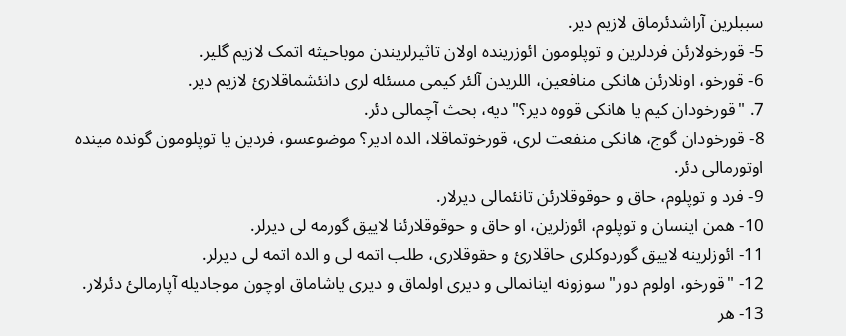سببلرین آراشدئرماق لازیم دیر.
5- قورخولارئن فردلرین و توپلومون ائوزرینده اولان تاثیرلریندن موباحیثه اتمک لازیم گلیر.
6- قورخو، اونلارئن هانکی منافعین، اللریدن آلئر کیمی مسئله لری دانئشماقلارئ لازیم دیر.
7. "قورخودان کیم یا هانکی قووه دیر؟" دیه، بحث آچمالی دئر.
8- قورخودان گوج، هانکی منفعت لری، قورخوتماقلا، الده ادیر؟ موضوعسو، فردین یا توپلومون گونده مینده اوتورمالی دئر.
9- فرد و توپلوم، حاق و حوقوقلارئن تانئمالی دیرلار.
10- همن اینسان و توپلوم، ائوزلرین، او حاق و حوقوقلارئنا لاییق گورمه لی دیرلر.
11- ائوزلرینه لاییق گوردوکلری حاقلارئ و حقوقلاری، طلب اتمه لی و الده اتمه لی دیرلر.
12- "قورخو، اولوم دور" سوزونه اینانمالی و دیری اولماق و دیری یاشاماق اوچون موجادیله آپارمالئ دئرلار.
13- هر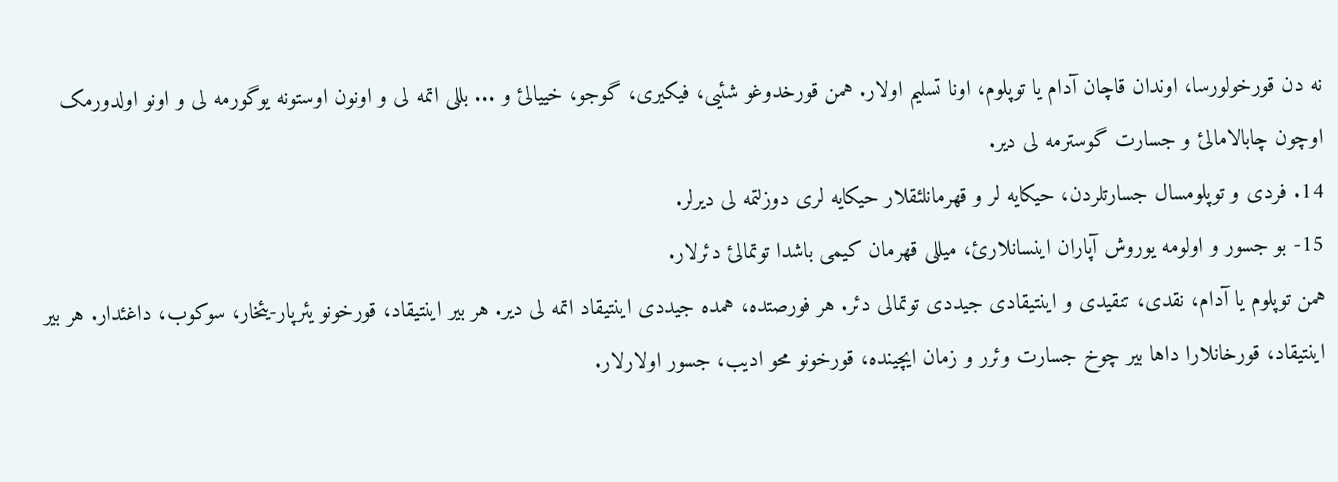نه دن قورخولورسا، اوندان قاچان آدام یا توپلوم، اونا تسلیم اولار. همن قورخدوغو شئیی، فیکیری، گوجو، خییالئ و ... بللی اتمه لی و اونون اوستونه یوگورمه لی و اونو اولدورمک اوچون چابالامالئ و جسارت گوسترمه لی دیر.
14. فردی و توپلومسال جسارتلردن، حیکایه لر و قهرمانلئقلار حیکایه لری دوزلتمه لی دیرلر.
15- بو جسور و اولومه یوروش آپاران اینسانلارئ، میللی قهرمان کیمی باشدا توتمالئ دئرلار.
همن توپلوم یا آدام، نقدی، تنقیدی و اینتیقادی جیددی توتمالی دئر. هر فورصتده، همده جیددی اینتیقاد اتمه لی دیر. هر بیر اینتیقاد، قورخونو یئرپار-یئخار، سوکوب، داغئدار. هر بیر اینتیقاد، قورخانلارا داها بیر چوخ جسارت وئرر و زمان ایچینده، قورخونو محو ادیب، جسور اولارلار.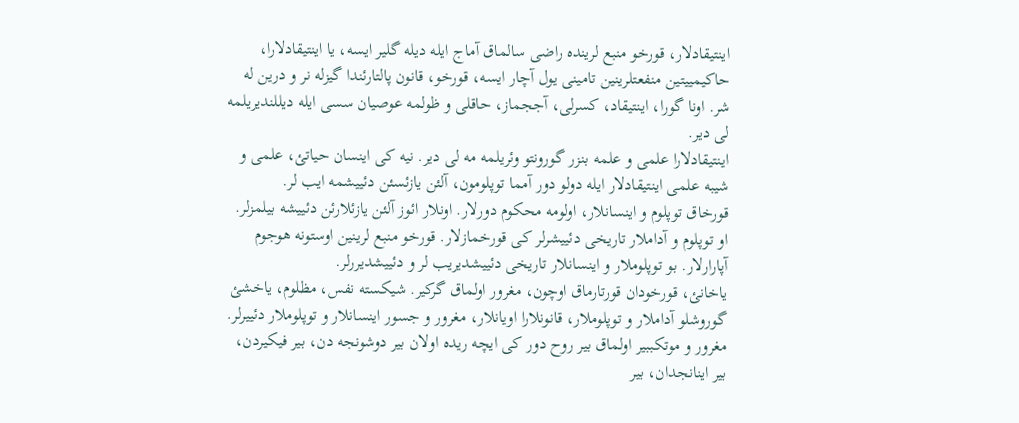اینتیقادلار، قورخو منبع لرینده راضی سالماق آماج ایله دیله گلیر ایسه، یا اینتیقادلارا، حاکیمییتین منفعتلرینین تامینی یول آچار ایسه، قورخو، قانون پالتارئندا گیزله نر و درین له شر. اونا گورا، اینتیقاد، کسرلی، آججماز، حاقلی و ظولمه عوصیان سسی ایله دیللندیریلمه لی دیر.
اینتیقادلارا علمی و علمه بنزر گورونتو وئریلمه مه لی دیر. نیه کی اینسان حیاتئ، علمی و شیبه علمی اینتیقادلار ایله دولو دور آمما توپلومون، آلئن یازئسئن دئییشمه ایب لر.
قورخاق توپلوم و اینسانلار، اولومه محکوم دورلار. اونلار ائوز آلئن یازئلارئن دئییشه بیلمزلر.
او توپلوم و آداملار تاریخی دئییشرلر کی قورخمازلار. قورخو منبع لرینین اوستونه هوجوم آپارارلار. بو توپلوملار و اینسانلار تاریخی دئییشدیریب لر و دئییشدیررلر.
یاخانئ، قورخودان قورتارماق اوچون، مغرور اولماق گرکیر. شیکسته نفس، مظلوم، یاخشئ گوروشلو آداملار و توپلوملار، قانونلارا اویانلار، مغرور و جسور اینسانلار و توپلوملار دئییرلر.
مغرور و موتکببیر اولماق بیر روح دور کی ایچه ریده اولان بیر دوشونجه دن، بیر فیکیردن، بیر اینانجدان، بیر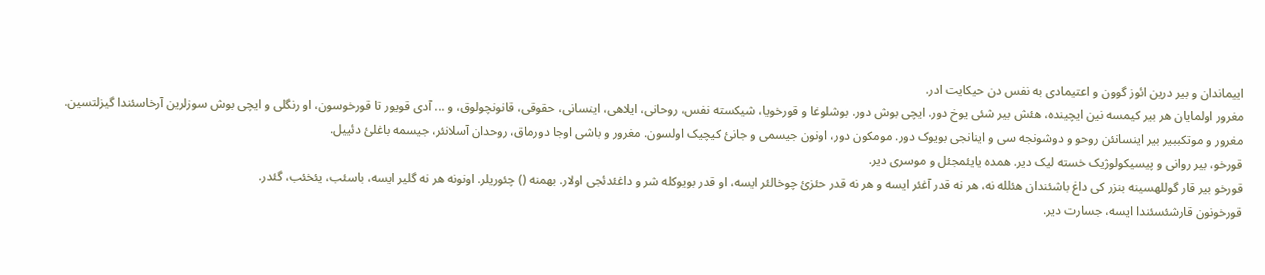اییماندان و بیر درین ائوز گوون و اعتیمادی به نفس دن حیکایت ادر.
مغرور اولمایان هر بیر کیمسه نین ایچینده، هئش بیر شئی یوخ دور. ایچی بوش دور. بوشلوغا و قورخویا، شیکسته نفس، روحانی، ایلاهی، اینسانی، حقوقی، قانونچولوق، و ... آدی قویور تا قورخوسون، او رنگلی و ایچی بوش سوزلرین آرخاسئندا گیزلتسین.
مغرور و موتکببیر بیر اینسانئن روحو و دوشونجه سی و اینانجی بویوک دور. مومکون دور، اونون جیسمی و جانئ کیچیک اولسون. مغرور و باشی اوجا دورماق، روحدان آسلانئر، جیسمه باغلئ دئییل.
قورخو، بیر روانی و پیسیکولوژیک خسته لیک دیر. همده یایئمجئل و موسری دیر.
قورخو بیر قار گوللهسینه بنزر کی داغ باشئندان هئلله نه، هر نه قدر آغئر ایسه و هر نه قدر حئزئ چوخالئر ایسه، او قدر بویوکله شر و داغئدئجی اولار. بهمنه () چئوریلر. اونونه هر نه گلیر ایسه، باسئب، یئخئب، گئدر.
قورخونون قارشئسئندا ایسه، جسارت دیر.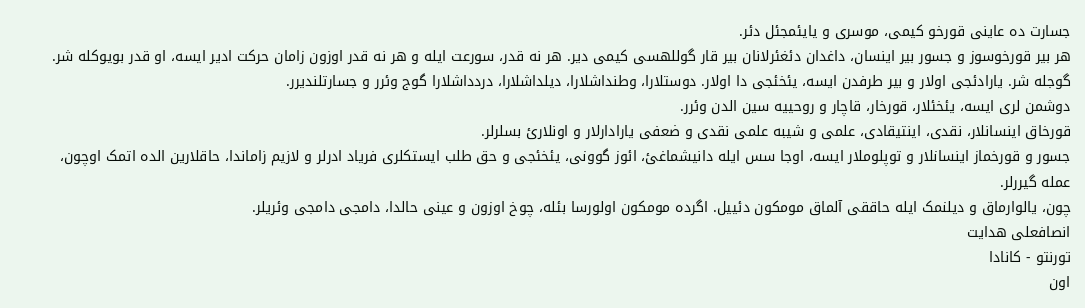جسارت ده عاینی قورخو کیمی، موسری و یایئمجئل دئر.
هر بیر قورخوسوز و جسور بیر اینسان، داغدان دئغئرلانان بیر قار گوللهسی کیمی دیر. هر نه قدر، سورعت ایله و هر نه قدر اوزون زامان حرکت ادیر ایسه، او قدر بویوکله شر. گوجله شر. یارادئجی اولار و بیر طرفدن ایسه، یئخئجی دا اولار. دوستلارا، وطنداشلارا، دیلداشلارا، دردداشلارا گوج وئرر و جسارتلندیرر.
دوشمن لری ایسه، یئخئلار، قورخار، قاچار و روحییه سین الدن وئرر.
قورخاق اینسانلار، نقدی، اینتیقادی، علمی و شیبه علمی نقدی و ضعفی یارادارلار و اونلارئ بسلرلر.
جسور و قورخماز اینسانلار و توپلوملار ایسه، اوجا سس ایله دانیشماغئ، ائوز گوونی، یئخئجی و حق طلب ایستکلری فریاد ادرلر و لازیم زاماندا، حاقلارین الده اتمک اوچون، عمله گیررلر.
چون، یالوارماق و دیلنمک ایله حاققی آلماق مومکون دئییل. اگرده مومکون اولورسا بئله، چوخ اوزون و عینی حالدا، دامجی دامجی وئریلر.
انصافعلی هدایت
تورنتو - کانادا
اون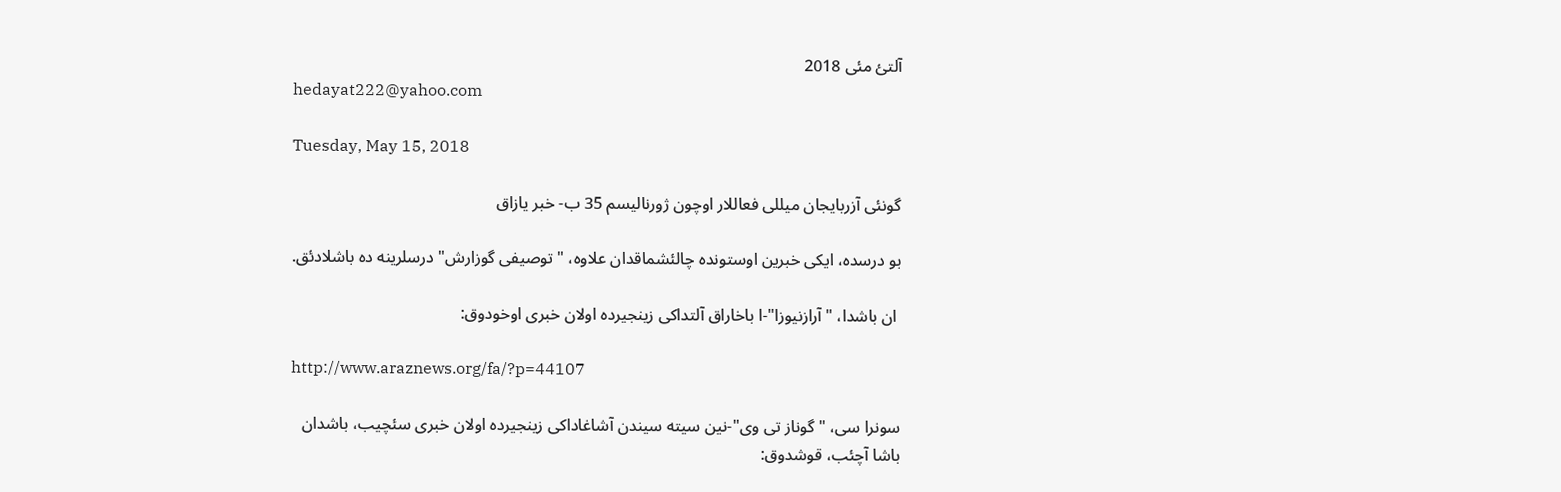آلتئ مئی 2018
hedayat222@yahoo.com

Tuesday, May 15, 2018

گونئی آزربایجان میللی فعاللار اوچون ژورنالیسم 35 ب- خبر یازاق

بو درسده، ایکی خبرین اوستونده چالئشماقدان علاوه، "توصیفی گوزارش" درسلرینه ده باشلادئق.

 ان باشدا، "آرازنیوزا"-ا باخاراق آلتداکی زینجیرده اولان خبری اوخودوق:

http://www.araznews.org/fa/?p=44107

سونرا سی، "گوناز تی وی"-نین سیته سیندن آشاغاداکی زینجیرده اولان خبری سئچیب، باشدان باشا آچئب، قوشدوق: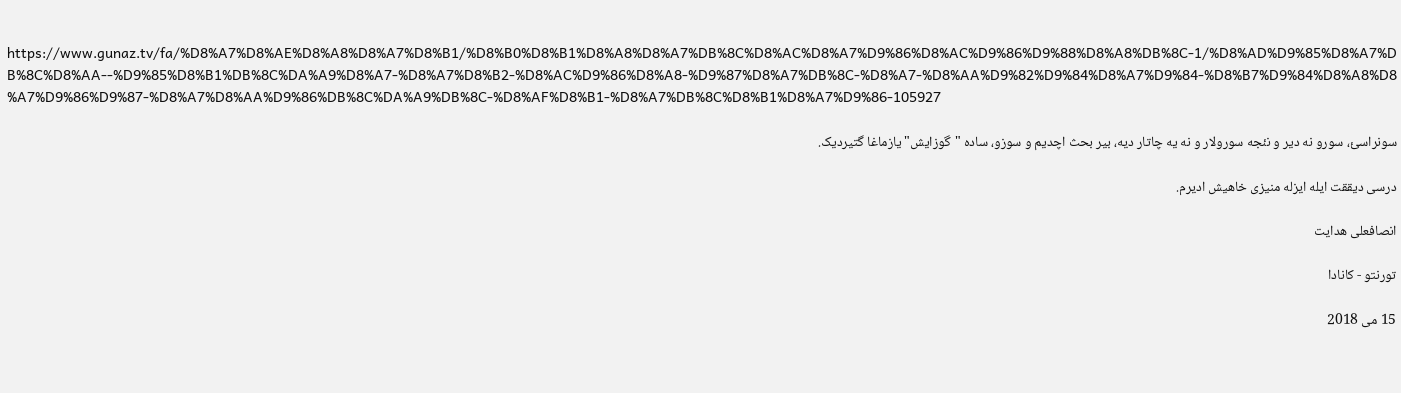https://www.gunaz.tv/fa/%D8%A7%D8%AE%D8%A8%D8%A7%D8%B1/%D8%B0%D8%B1%D8%A8%D8%A7%DB%8C%D8%AC%D8%A7%D9%86%D8%AC%D9%86%D9%88%D8%A8%DB%8C-1/%D8%AD%D9%85%D8%A7%DB%8C%D8%AA--%D9%85%D8%B1%DB%8C%DA%A9%D8%A7-%D8%A7%D8%B2-%D8%AC%D9%86%D8%A8-%D9%87%D8%A7%DB%8C-%D8%A7-%D8%AA%D9%82%D9%84%D8%A7%D9%84-%D8%B7%D9%84%D8%A8%D8%A7%D9%86%D9%87-%D8%A7%D8%AA%D9%86%DB%8C%DA%A9%DB%8C-%D8%AF%D8%B1-%D8%A7%DB%8C%D8%B1%D8%A7%D9%86-105927

سونراسئ، سورو نه دیر و نئجه سورولار و نه یه چاتار دیه، بیر بحث اچدیم و سوزو، ساده "گوزایش" یازماغا گتیردیک.

درسی دیققت ایله ایزله منیزی خاهیش ادیرم.

انصافعلی هدایت

تورنتو - کانادا

15 می 2018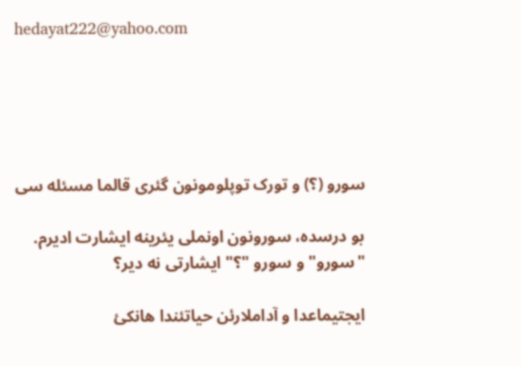hedayat222@yahoo.com





سورو (؟) و تورک توپلومونون گئری قالما مسئله سی

بو درسده، سورونون اونملی یئرینه ایشارت ادیرم.
"سورو" و سورو "؟" ایشارتی نه دیر؟

ایجتیماعدا و آداملارئن حیاتئندا هانکئ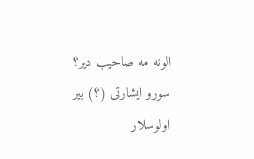الونه مه صاحیب دیر؟
سورو ایشارتی (؟) بیر اولوسلار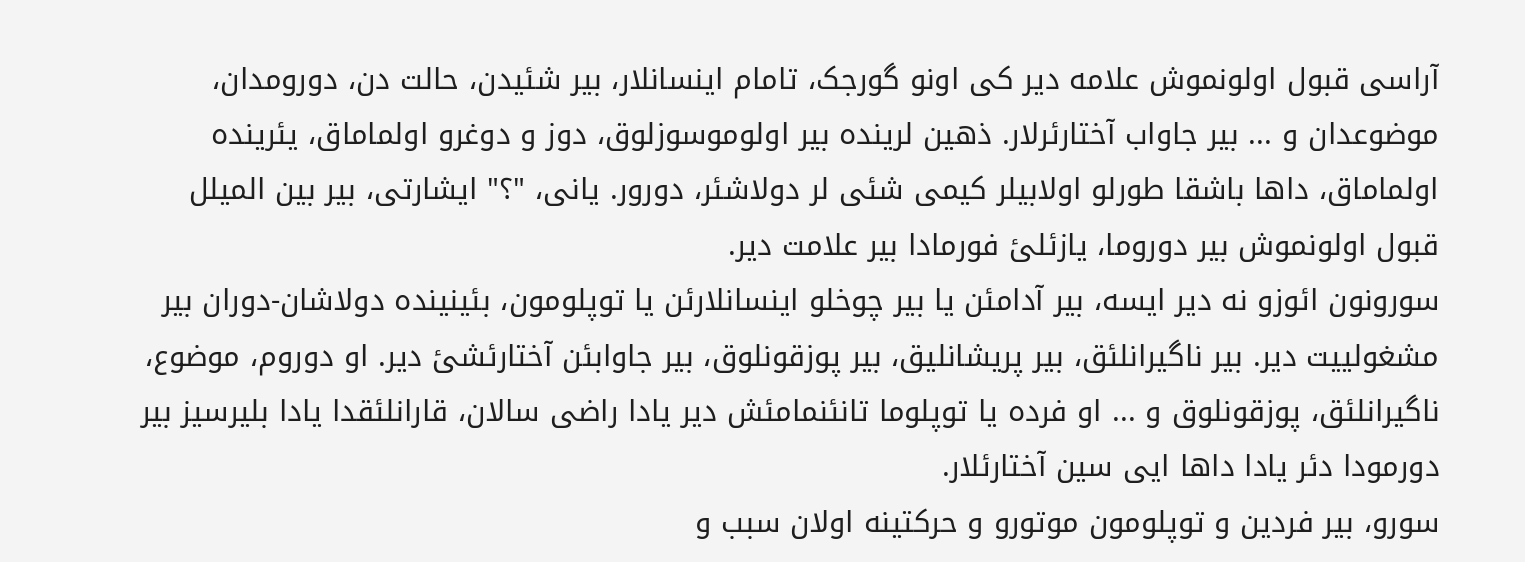آراسی قبول اولونموش علامه دیر کی اونو گورجک، تامام اینسانلار، بیر شئیدن، حالت دن، دورومدان، موضوعدان و ... بیر جاواب آختارئرلار. ذهین لرینده بیر اولوموسوزلوق، دوز و دوغرو اولماماق، یئرینده اولماماق، داها باشقا طورلو اولابیلر کیمی شئی لر دولاشئر، دورور. یانی، "؟" ایشارتی، بیر بین المیلل قبول اولونموش بیر دوروما، یازئلئ فورمادا بیر علامت دیر.
سورونون ائوزو نه دیر ایسه، بیر آدامئن یا بیر چوخلو اینسانلارئن یا توپلومون، بئینینده دولاشان-دوران بیر مشغولییت دیر. بیر ناگیرانلئق، بیر پریشانلیق، بیر پوزقونلوق، بیر جاوابئن آختارئشئ دیر. او دوروم، موضوع، ناگیرانلئق، پوزقونلوق و ... او فرده یا توپلوما تانئنمامئش دیر یادا راضی سالان، قارانلئقدا یادا بلیرسیز بیر دورمودا دئر یادا داها ایی سین آختارئلار.
سورو، بیر فردین و توپلومون موتورو و حرکتینه اولان سبب و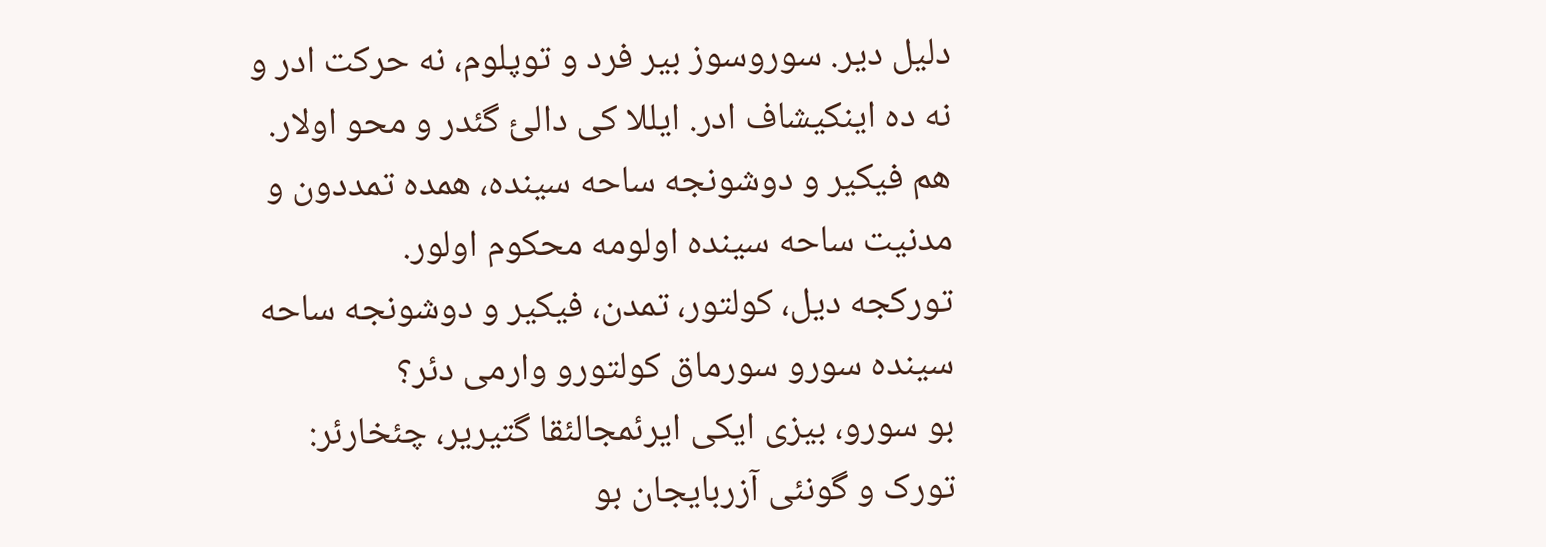دلیل دیر. سوروسوز بیر فرد و توپلوم، نه حرکت ادر و نه ده اینکیشاف ادر. ایللا کی دالئ گئدر و محو اولار. هم فیکیر و دوشونجه ساحه سینده، همده تمددون و مدنیت ساحه سینده اولومه محکوم اولور.
تورکجه دیل، کولتور، تمدن، فیکیر و دوشونجه ساحه سینده سورو سورماق کولتورو وارمی دئر؟
بو سورو، بیزی ایکی ایرئمجالئقا گتیریر، چئخارئر: تورک و گونئی آزربایجان بو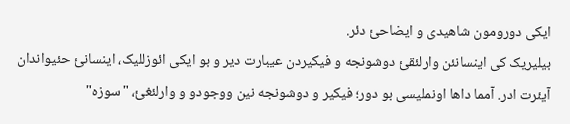ایکی دورومون شاهیدی و ایضاحئ دئر.
بیلیریک کی اینسانئن وارلئقئ دوشونجه و فیکیردن عیبارت دیر و بو ایکی ائوزللیک، اینسانئ حئیواندان آیئرت ادر. آمما داها اونملیسی بو دور؛ فیکیر و دوشونجه نین ووجودو و وارلئغئ، "سوزه"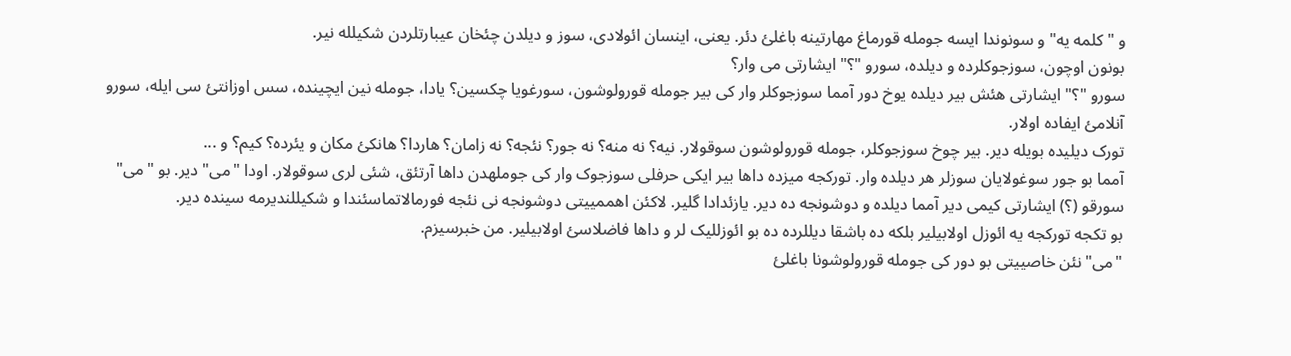و "کلمه یه" و سونوندا ایسه جومله قورماغ مهارتینه باغلئ دئر. یعنی، اینسان ائولادی، سوز و دیلدن چئخان عیبارتلردن شکیلله نیر.
بونون اوچون، سوزجوکلرده و دیلده، سورو "؟" ایشارتی می وار؟
سورو "؟" ایشارتی هئش بیر دیلده یوخ دور آمما سوزجوکلر وار کی بیر جومله قورولوشون، سورغویا چکسین؟ یادا، جومله نین ایچینده، سس اوزانتئ سی ایله، سورو آنلامئ ایفاده اولار.
تورک دیلیده بویله دیر. بیر چوخ سوزجوکلر، جومله قورولوشون سوقولار. نیه؟ نه منه؟ نه جور؟ نئجه؟ نه زامان؟ هاردا؟ هانکئ مکان و یئرده؟ کیم؟ و ...
آمما بو جور سوغولایان سوزلر هر دیلده وار. تورکجه میزده داها بیر ایکی حرفلی سوزجوک وار کی جوملهدن داها آرتئق، شئی لری سوقولار. اودا "می" دیر. بو "می" سورقو (؟) ایشارتی کیمی دیر آمما دیلده و دوشونجه ده دیر. یازئدادا گلیر. لاکئن اهممییتی دوشونجه نی نئجه فورمالاتماسئندا و شکیللندیرمه سینده دیر.
بو تکجه تورکجه یه ائوزل اولابیلیر بلکه ده باشقا دیللرده ده بو ائوزللیک لر و داها فاضلاسئ اولابیلیر. من خبرسیزم.
"می"نئن خاصییتی بو دور کی جومله قورولوشونا باغلئ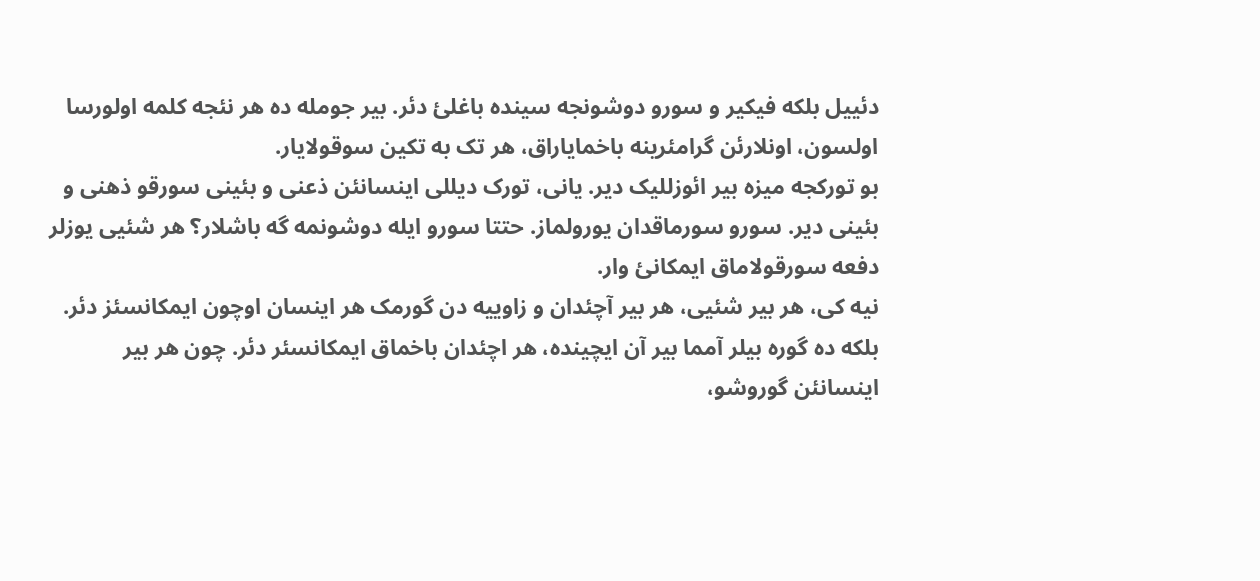دئییل بلکه فیکیر و سورو دوشونجه سینده باغلئ دئر. بیر جومله ده هر نئجه کلمه اولورسا اولسون، اونلارئن گرامئرینه باخمایاراق، هر تک به تکین سوقولایار.
بو تورکجه میزه بیر ائوزللیک دیر. یانی، تورک دیللی اینسانئن ذعنی و بئینی سورقو ذهنی و بئینی دیر. سورو سورماقدان یورولماز. حتتا سورو ایله دوشونمه گه باشلار؟ هر شئیی یوزلر دفعه سورقولاماق ایمکانئ وار.
نیه کی، هر بیر شئیی، هر بیر آچئدان و زاوییه دن گورمک هر اینسان اوچون ایمکانسئز دئر. بلکه ده گوره بیلر آمما بیر آن ایچینده، هر اچئدان باخماق ایمکانسئر دئر. چون هر بیر اینسانئن گوروشو،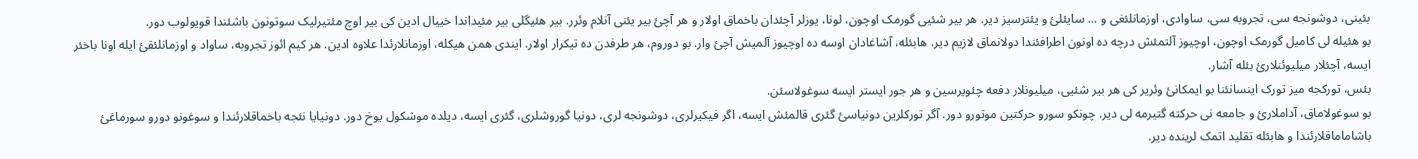بئینی، دوشونجه سی، تجروبه سی، ساوادی، اوزمانلئغی و ... سایئلئ و یئترسیز دیر. هر بیر شئیی گورمک اوچون، لونا، یوزلر آچئدان باخماق اولار و هر آچئ بیر یئنی آنلام وئرر. بیر هئیگلی بیر مئیداندا خییال ادین کی بیر اوچ مئتیرلیک سوتونون باشئندا قویولوب دور.
بو هئیله لی کامیل گورمک اوچون، اوچیوز آلتمئش درچه ده اونون اطرافئندا دولانماق لازیم دیر. هابئله، آشاغادان اوسه ده اوچیوز آلمیش آچئ وار. بو دوروم، هر طرفدن ده تیکرار اولار. ایندی همن هیکله، اوزمانلارئدا علاوه ادین. هر کیم ائوز تجروبه، ساواد و اوزمانلئقئ ایله اونا باخئر ایسه، آچئلار میلیوئنلارئ بئله آشار.
بئس، تورکجه میز تورک اینسانئنا بو ایمکانئ وئریر کی هر بیر شئیی، میلیونلار دفعه چئویرسین و هر جور ایستر ایسه سوغولاسئن.
بو سوغولاماق، آداملارئ و جامعه نی حرکته گتیرمه لی دیر. چونکو سورو حرکتین موتورو دور. آگر تورکلرین دونیاسئ گئری قالمئش ایسه، اگر فیکیرلری، دوشونجه لری، دونیا گوروشلری، گئری ایسه، دیلده موشکول یوخ دور. دونیایا نئجه باخماقلارئندا و سوغونو دورو سورماغئ باشاماماقلارئندا و هابئله تقلید اتمک لرینده دیر.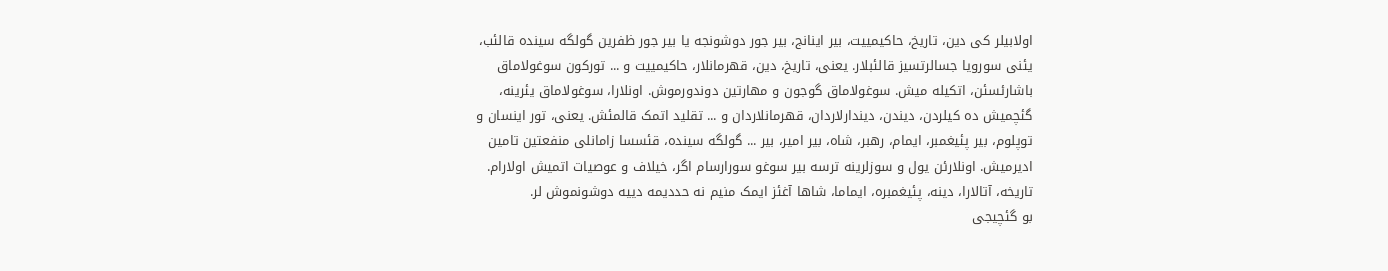اولابیلر کی دین، تاریخ، حاکیمییت، بیر اینانج، بیر جور دوشونجه یا بیر جور ظفرین گولگه سینده قالئب، یئنی سورویا جسالرتسیز قالئبلار. یعنی، تاریخ، دین، قهرمانلار، حاکیمییت و ... تورکون سوغولاماق باشارئسئن، اتکیله میش. سوغولاماق گوجون و مهارتین دوندورموش. اونلارا، سوغولاماق یئرینه، گئچمیش ده کیلردن، دیندن، دیندارلاردان، قهرمانلاردان و ... تقلید اتمک قالمئش. یعنی، تور اینسان و توپلوم، بیر پئیغمبر، ایمام، رهبر، شاه، بیر امیر، بیر ... گولگه سینده، قئسسا زامانلی منفعتین تامین ادیرمیش. اونلارئن یول و سوزلرینه ترسه بیر سوغو سورارسام اگر، خیلاف و عوصیات اتمیش اولارام. تاریخه، آتالارا، دینه، پئیغمبره، ایماما، شاها آغئز ایمک منیم نه حددیمه دییه دوشونموش لر.
بو گئچیجی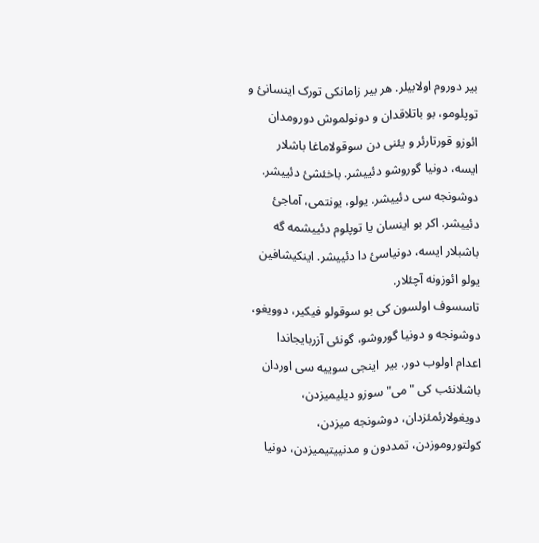بیر دوروم اولابیلر. هر بیر زامانکی تورک اینسانئ و توپلومو، بو باتلاقدان و دونولموش دورومدان ائوزو قورتارئر و یئنی دن سوقولاماغا باشلار ایسه، دونیا گوروشو دئییشر. باخئشئ دئییشر. دوشونجه سی دئییشر. یولو، یونتمی، آماجئ دئییشر. اکر بو اینسان یا توپلوم دئییشمه گه باشبلار ایسه، دونیاسئ دا دئییشر. اینکیشافین یولو ائوزونه آچئلار.
تاسسوف اولسون کی بو سوقولو فیکیر، دوویغو، دوشونجه و دونیا گوروشو، گونئی آزربایجاندا اعدام اولوب دور. بیر  اینجی سوییه سی اوردان باشلانئب کی "می" سوزو دیلیمیزدن، دویغولارئمئزدان، دوشونجه میزدن، کولتوروموزدن، تمددون و مدنییتیمیزدن، دونیا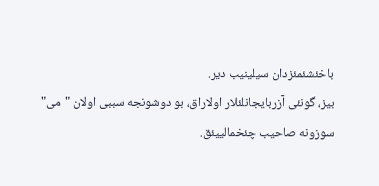باخئشئمئزدان سیلینیب دیر.
بیز، گونئی آزربایجانلئلار اولاراق، بو دوشونجه سببی اولان "می" سوزونه صاحیب چئخمالییئق.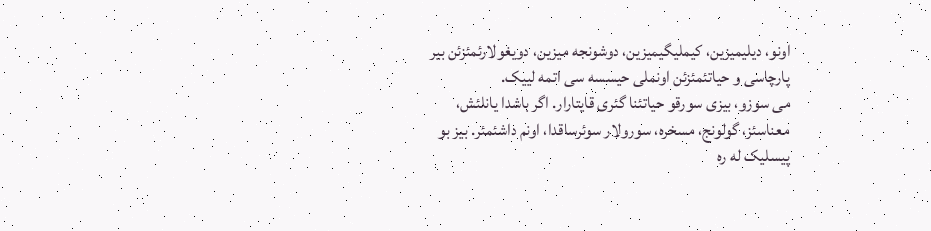اونو، دیلیمیزین، کیملیگیمیزین، دوشونجه میزین، دویغولارئمئزئن بیر پارچاسی و حیاتئمئزئن اونملی حیسسه سی اتمه لییک.
می سوزو، بیزی سورقو حیاتئنا گئری قایتارار. اگر باشدا یانلئش، معناسئز، گولونج، مسخره، سورولار سوئرساقدا، اونم داشئمئر. بیز بو پیسلیک له ره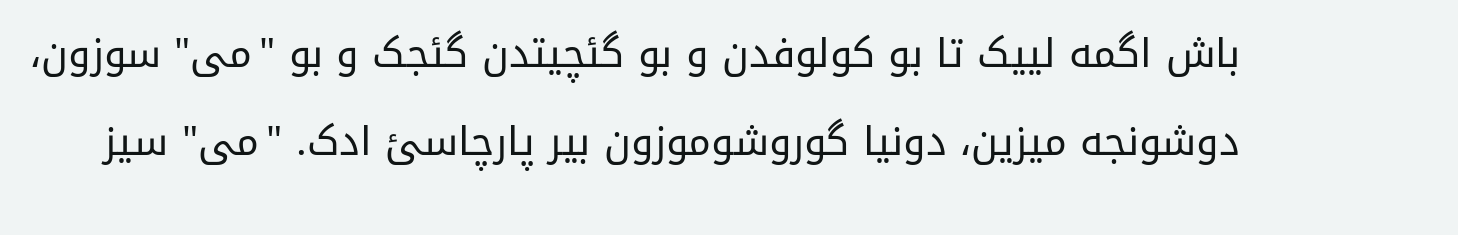باش اگمه لییک تا بو کولوفدن و بو گئچیتدن گئجک و بو "می" سوزون، دوشونجه میزین، دونیا گوروشوموزون بیر پارچاسئ ادک. "می" سیز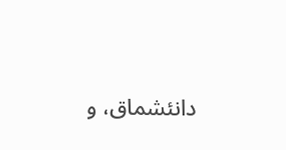دانئشماق، و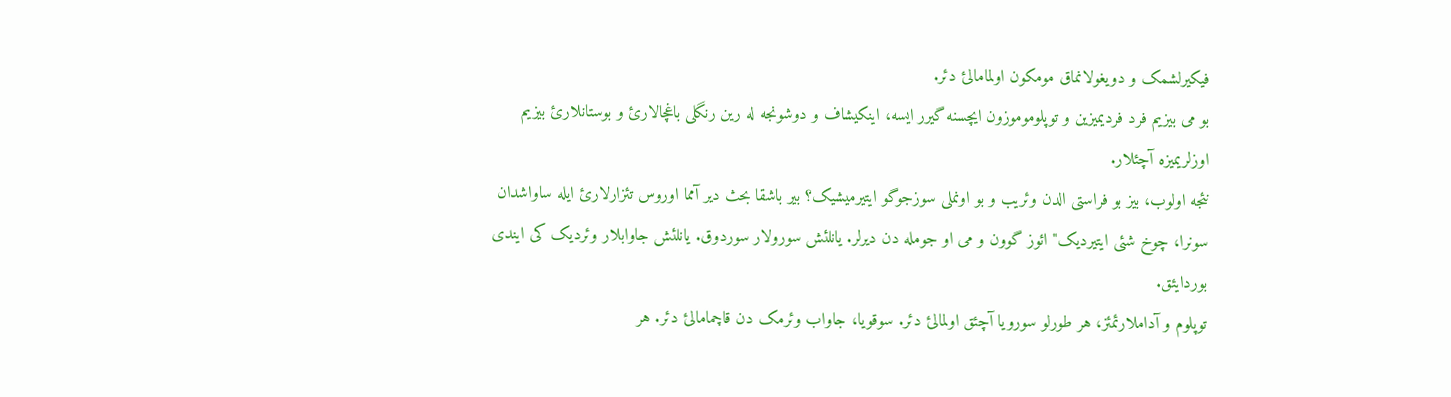فیکیرلشمک و دویغولانماق مومکون اولمامالئ دئر.
بو می بیزیم فرد فردیمیزین و توپلوموموزون ایچسنه گیرر ایسه، اینکیشاف و دوشونجه له رین رنگلی باغچالارئ و بوستانلارئ بیزیم اوزلریمیزه آچئلار.
نئجه اولوب، بیز بو فراستی الدن وئریب و بو اونملی سوزجوگو ایتیرمیشیک؟ بیر باشقا بحث دیر آمما اوروس تئزارلارئ ایله ساواشدان سونرا، چوخ شئی ایتیردیک" ائوز گوون و می او جومله دن دیرلر. یانلئش سورولار سوردوق. یانلئش جاوابلار وئردیک کی ایندی بوردایئق.
توپلوم و آداملارئمئز، هر طورلو سورویا آچئق اولمالئ دئر. سوقویا، جاواب وئرمک دن قاچمامالئ دئر. هر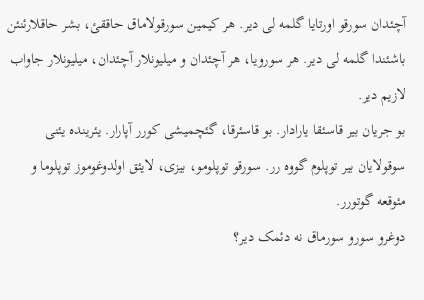آچئدان سورقو اورتایا گلمه لی دیر. هر کیمین سورقولاماق حاققئ، بشر حاقلارئنئن باشئندا گلمه لی دیر. هر سورویا، هر آچئدان و میلیونلار آچئدان، میلیونلار جاواب لازیم دیر.
بو جریان بیر قاسئقا یارادار. بو قاسئرقا، گئچمیشی کورر آپارار. یئرینده یئنی سوقولایان بیر توپلوم گووه رر. سورقو توپلومو، بیزی، لایئق اولدوغوموز توپلوما و مئوقعه گوتورر.
دوغرو سورو سورماق نه دئمک دیر؟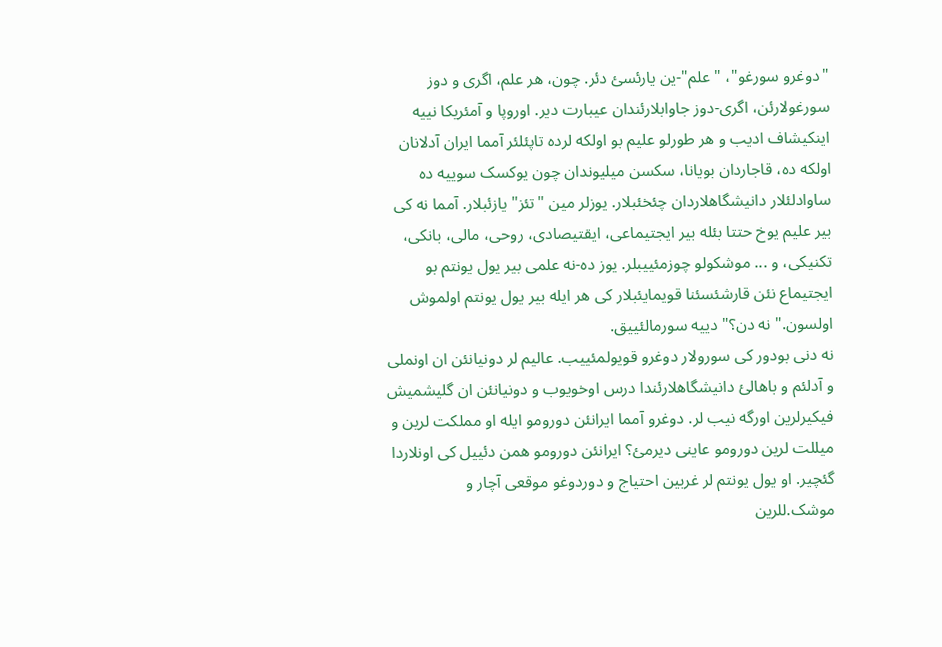"دوغرو سورغو"، "علم"-ین یارئسئ دئر. چون، هر علم، اگری و دوز سورغولارئن، اگری-دوز جاوابلارئندان عیبارت دیر. اوروپا و آمئریکا نییه اینکیشاف ادیب و هر طورلو علیم بو اولکه لرده تاپئلئر آمما ایران آدلانان اولکه ده، قاجاردان بویانا، سکسن میلیوندان چون یوکسک سوییه ده ساوادلئلار دانیشگاهلاردان چئخئبلار. یوزلر مین "تئز" یازئبلار. آمما نه کی بیر علیم یوخ حتتا بئله بیر ایجتیماعی، ایقتیصادی، روحی، مالی، بانکی، تکنیکی، و ... موشکولو چوزمئییبلر. یوز ده-نه علمی بیر یول یونتم بو ایجتیماع نئن قارشئسئنا قویمایئبلار کی هر ایله بیر یول یونتم اولموش اولسون." نه دن؟" دییه سورمالئییق.
نه دنی بودور کی سورولار دوغرو قویولمئییب. عالیم لر دونیانئن ان اونملی و آدلئم و باهالئ دانیشگاهلارئندا درس اوخویوب و دونیانئن ان گلیشمیش فیکیرلرین اورگه نیب لر. دوغرو آمما ایرانئن دورومو ایله او مملکت لرین و میللت لرین دورومو عاینی دیرمئ؟ ایرانئن دورومو همن دئییل کی اونلاردا گئچیر. او یول یونتم لر غربین احتیاج و دوردوغو موقعی آچار و موشک.للرین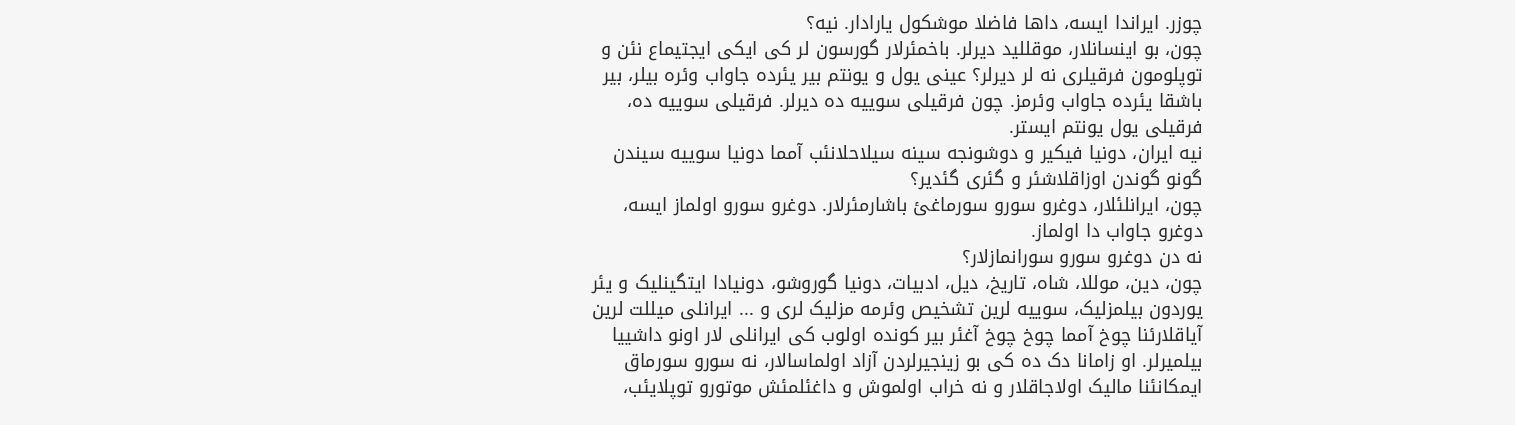چوزر. ایراندا ایسه، داها فاضلا موشکول یارادار. نیه؟
چون، بو اینسانلار، موقللید دیرلر. باخمئرلار گورسون لر کی ایکی ایجتیماع نئن و توپلومون فرقیلری نه لر دیرلر؟ عینی یول و یونتم بیر یئرده جاواب وئره بیلر، بیر باشقا یئرده جاواب وئرمز. چون فرقیلی سوییه ده دیرلر. فرقیلی سوییه ده، فرقیلی یول یونتم ایستر.
نیه ایران، دونیا فیکیر و دوشونجه سینه سیلاحلانئب آمما دونیا سوییه سیندن گونو گوندن اوزاقلاشئر و گئری گئدیر؟
چون، ایرانلئلار، دوغرو سورو سورماغئ باشارمئرلار. دوغرو سورو اولماز ایسه، دوغرو جاواب دا اولماز.
نه دن دوغرو سورو سورانمازلار؟
چون، دین، موللا، شاه، تاریخ، دیل، ادبیات، دونیا گوروشو، دونیادا ایتگینلیک و یئر یوردون بیلمزلیک، سوییه لرین تشخیص وئرمه مزلیک لری و ... ایرانلی میللت لرین آیاقلارئنا چوخ آمما چوخ چوخ آغئر بیر کونده اولوب کی ایرانلی لار اونو داشییا بیلمیرلر. او زامانا دک ده کی بو زینجیرلردن آزاد اولماسالار، نه سورو سورماق ایمکانئنا مالیک اولاجاقلار و نه خراب اولموش و داغئلمئش موتورو توپلایئب،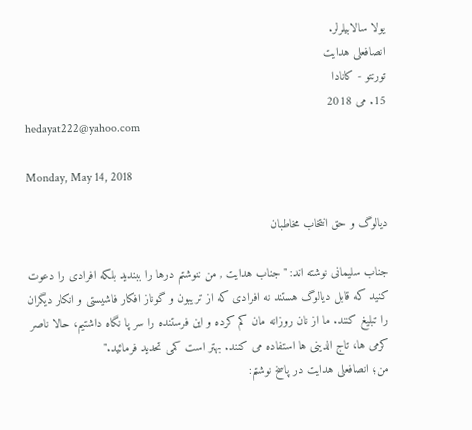یولا سالابیلرلر.
انصافعلی هدایت
تورنتو - کانادا
15. می 2018
hedayat222@yahoo.com

Monday, May 14, 2018

دیالوگ و حق انتخاب مخاطبان

جناب سلیمانی نوشته اند: "جناب هدایت , من ننوشتم درها را ببندید بلکه افرادی را دعوت کنید که قابل دیالوگ هستند نه افرادی که از تریبون و گوناز افکار فاشیستی و انکار دیگران را تبلیغ کنند. ما از نان روزانه مان کم کرده و این فرستنده را سر پا نگاه داشتیم، حالا ناصر کرمی ها، تاج الدینی ها استفاده می کنند. بهتر است کمی تحدید فرمائید."
من؛ انصافعلی هدایت در پاسخ نوشتم: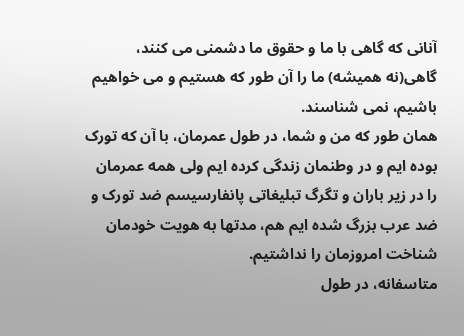آنانی که گاهی با ما و حقوق ما دشمنی می کنند، گاهی(نه همیشه) ما را آن طور که هستیم و می خواهیم باشیم، نمی شناسند.
همان طور که من و شما، در طول عمرمان، با آن که تورک بوده ایم و در وطنمان زندگی کرده ایم ولی همه عمرمان را در زیر باران و تگرگ تبلیغاتی پانفارسیسم ضد تورک و ضد عرب بزرگ شده ایم هم، مدتها به هویت خودمان شناخت امروزمان را نداشتیم.
متاسفانه، در طول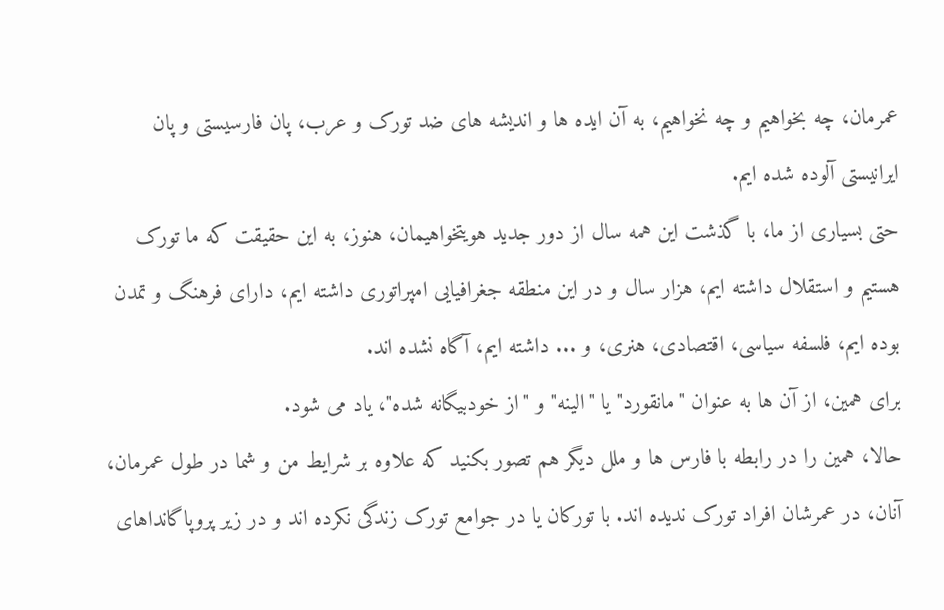عمرمان، چه بخواهیم و چه نخواهیم، به آن ایده ها و اندیشه های ضد تورک و عرب، پان فارسیستی و پان ایرانیستی آلوده شده ایم.
حتی بسیاری از ما، با گذشت این همه سال از دور جدید هویتخواهیمان، هنوز، به این حقیقت که ما تورک هستیم و استقلال داشته ایم، هزار سال و در این منطقه جغرافیایی امپراتوری داشته ایم، دارای فرهنگ و تمدن بوده ایم، فلسفه سیاسی، اقتصادی، هنری، و ... داشته ایم، آگاه نشده اند.
برای همین، از آن ها به عنوان "مانقورد" یا "الینه" و "از خودبیگانه شده"، یاد می شود.
حالا، همین را در رابطه با فارس ها و ملل دیگر هم تصور بکنید که علاوه بر شرایط من و شما در طول عمرمان، آنان، در عمرشان افراد تورک ندیده اند. با تورکان یا در جوامع تورک زندگی نکرده اند و در زیر پروپاگانداهای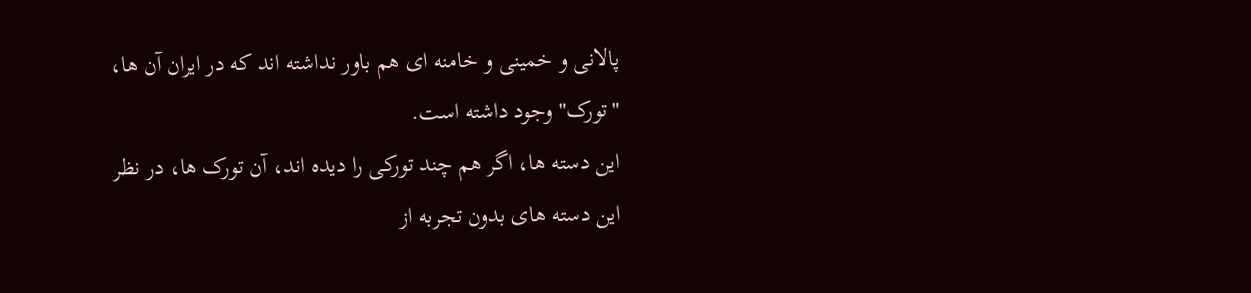پالانی و خمینی و خامنه ای هم باور نداشته اند که در ایران آن ها، "تورک" وجود داشته است.
این دسته ها، اگر هم چند تورکی را دیده اند، آن تورک ها، در نظر این دسته های بدون تجربه از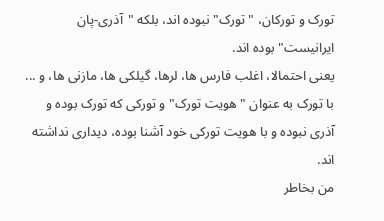تورک و تورکان، "تورک" نبوده اند، بلکه "آذری-پان ایرانیست" بوده اند.
یعنی احتمالا، اغلب فارس ها، لرها، گیلکی ها، مازنی ها، و ... با تورک به عنوان "هویت تورک" و تورکی که تورک بوده و آذری نبوده و با هویت تورکی خود آشنا بوده، دیداری نداشته اند.
من بخاطر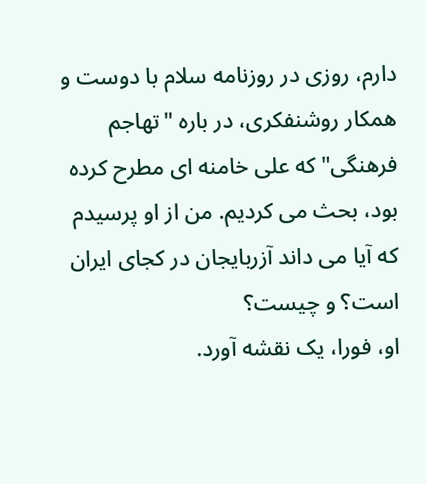دارم، روزی در روزنامه سلام با دوست و همکار روشنفکری، در باره "تهاجم فرهنگی" که علی خامنه ای مطرح کرده بود، بحث می کردیم. من از او پرسیدم که آیا می داند آزربایجان در کجای ایران است؟ و چیست؟
او، فورا، یک نقشه آورد.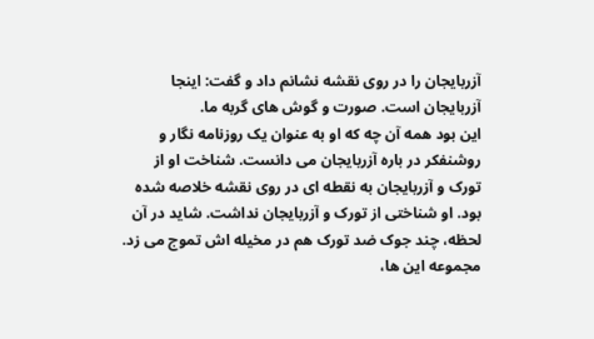آزربایجان را در روی نقشه نشانم داد و گفت: اینجا آزربایجان است. صورت و گوش های گربه ما.
این بود همه آن چه که او به عنوان یک روزنامه نگار و روشنفکر در باره آزربایجان می دانست. شناخت او از تورک و آزربایجان به نقطه ای در روی نقشه خلاصه شده بود. او شناختی از تورک و آزربایجان نداشت. شاید در آن لحظه، چند جوک ضد تورک هم در مخیله اش تموج می زد. مجموعه این ها،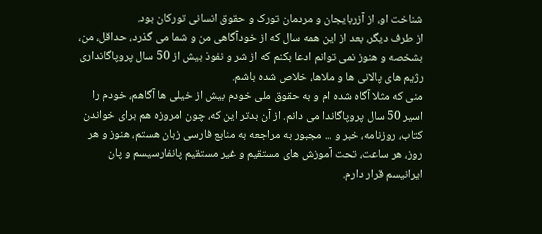شناخت او، از آزربایجان و مردمان تورک و حقوق انسانی تورکان بود.
از طرف دیگر، بعد از این همه سال که از خودآگاهی من و شما می گذرد، حداقل، من، بشخصه و هنوز نمی توانم ادعا بکنم که از شر و نفوذ بیش از 50 سال پروپاگانداری رژیم های پالانی ها و ملاها، خلاص شده باشم.
منی که مثلا آگاه شده ام و به حقوق ملی خودم بیش از خیلی ها آگاهم، خودم را اسیر 50 سال پروپاگاندا می دانم. از آن بدتر این که، چون امروزه هم برای خواندن کتاب، روزنامه، خبر و ... مجبور به مراجعه به منابع فارسی زبان هستم، هنوز و هر روز، هر ساعت، تحت آموزش های مستقیم و غیر مستقیم پانفارسیسم و پان ایرانیسم قرار دارم.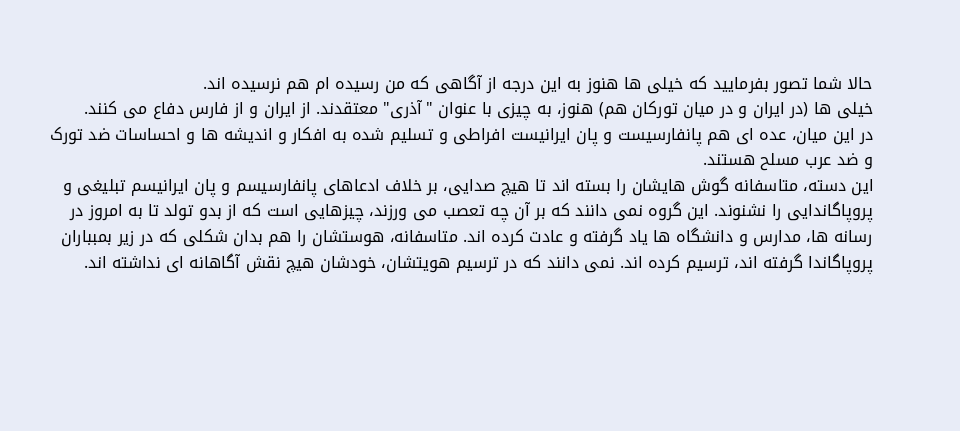حالا شما تصور بفرمایید که خیلی ها هنوز به این درجه از آگاهی که من رسیده ام هم نرسیده اند.
خیلی ها (در ایران و در میان تورکان هم) هنوز، به چیزی با عنوان "آذری" معتقدند. از ایران و از فارس دفاع می کنند.
در این میان، عده ای هم پانفارسیست و پان ایرانیست افراطی و تسلیم شده به افکار و اندیشه ها و احساسات ضد تورک و ضد عرب مسلح هستند.
این دسته، متاسفانه گوش هایشان را بسته اند تا هیچ صدایی، بر خلاف ادعاهای پانفارسیسم و پان ایرانیسم تبلیغی و پروپاگاندایی را نشنوند. این گروه نمی دانند که بر آن چه تعصب می ورزند، چیزهایی است که از بدو تولد تا به امروز در رسانه ها، مدارس و دانشگاه ها یاد گرفته و عادت کرده اند. متاسفانه، هوستشان را هم بدان شکلی که در زیر بمبباران پروپاگاندا گرفته اند، ترسیم کرده اند. نمی دانند که در ترسیم هویتشان، خودشان هیچ نقش آگاهانه ای نداشته اند.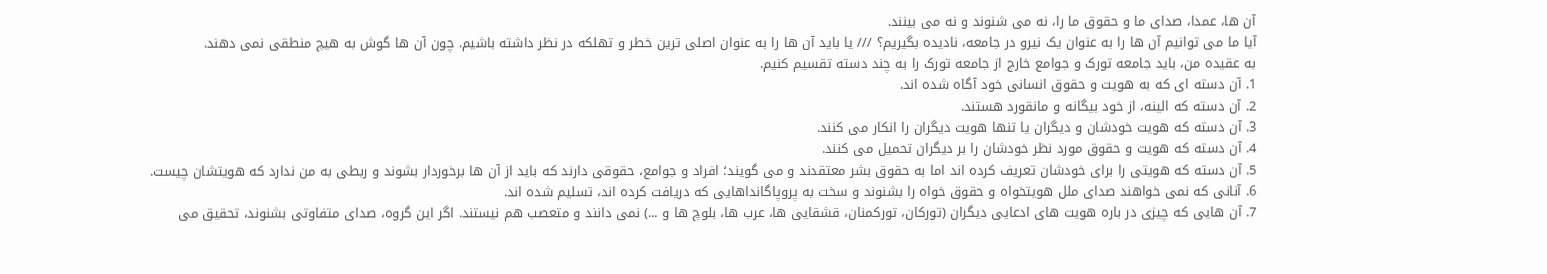آن ها، عمدا، صدای ما و حقوق ما را، نه می شنوند و نه می بینند.
آیا ما می توانیم آن ها را به عنوان یک نیرو در جامعه، نادیده بگیریم؟ /// یا باید آن ها را به عنوان اصلی ترین خطر و تهلکه در نظر داشته باشیم. چون آن ها گوش به هیچ منطقی نمی دهند.
به عقیده من، باید جامعه تورک و جوامع خارج از جامعه تورک را به چند دسته تقسیم کنیم.
1. آن دسته ای که به هویت و حقوق انسانی خود آگاه شده اند.
2. آن دسته که الینه، از خود بیگانه و مانقورد هستند.
3. آن دسته که هویت خودشان و دیگران یا تنها هویت دیگران را انکار می کنند.
4. آن دسته که هویت و حقوق مورد نظر خودشان را بر دیگران تحمیل می کنند.
5. آن دسته که هویتی را برای خودشان تعریف کرده اند اما به حقوق بشر معتقدند و می گویند؛ افراد و جوامع، حقوقی دارند که باید از آن ها برخوردار بشوند و ربطی به من ندارد که هویتشان چیست.
6. آنانی که نمی خواهند صدای ملل هویتخواه و حقوق خواه را بشنوند و سخت به پروپاگانداهایی که دریافت کرده اند، تسلیم شده اند.
7. آن هایی که چیزی در باره هویت های ادعایی دیگران (تورکان، تورکمنان، قشقایی ها، عرب ها، بلوچ ها و ...) نمی دانند و متعصب هم نیستند. اگر این گروه، صدای متفاوتی بشنوند، تحقیق می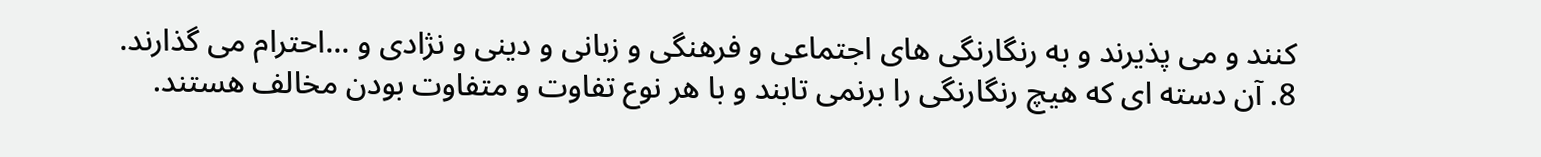کنند و می پذیرند و به رنگارنگی های اجتماعی و فرهنگی و زبانی و دینی و نژادی و ...احترام می گذارند.
8. آن دسته ای که هیچ رنگارنگی را برنمی تابند و با هر نوع تفاوت و متفاوت بودن مخالف هستند.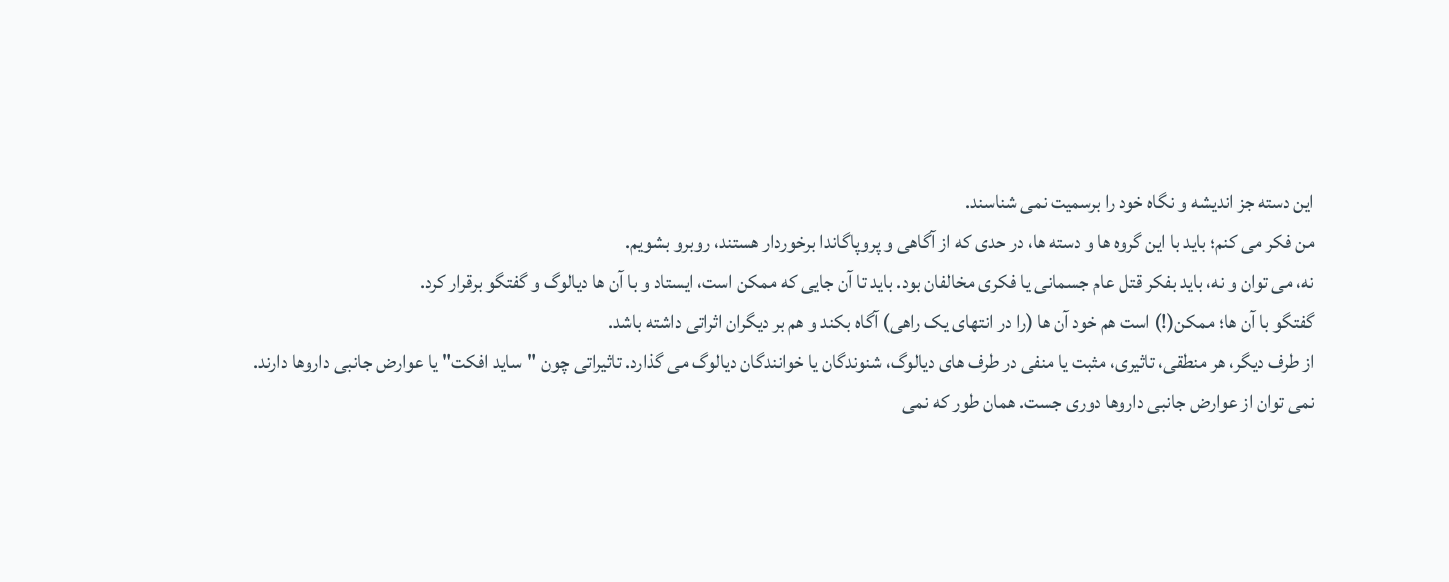این دسته جز اندیشه و نگاه خود را برسمیت نمی شناسند.
من فکر می کنم؛ باید با این گروه ها و دسته ها، در حدی که از آگاهی و پروپاگاندا برخوردار هستند، روبرو بشویم.
نه، می توان و نه، باید بفکر قتل عام جسمانی یا فکری مخالفان بود. باید تا آن جایی که ممکن است، ایستاد و با آن ها دیالوگ و گفتگو برقرار کرد.
گفتگو با آن ها؛ ممکن(!) است هم خود آن ها (را در انتهای یک راهی) آگاه بکند و هم بر دیگران اثراتی داشته باشد.
از طرف دیگر، هر منطقی، تاثیری، مثبت یا منفی در طرف های دیالوگ، شنوندگان یا خوانندگان دیالوگ می گذارد. تاثیراتی چون "ساید افکت" یا عوارض جانبی داروها دارند.
نمی توان از عوارض جانبی داروها دوری جست. همان طور که نمی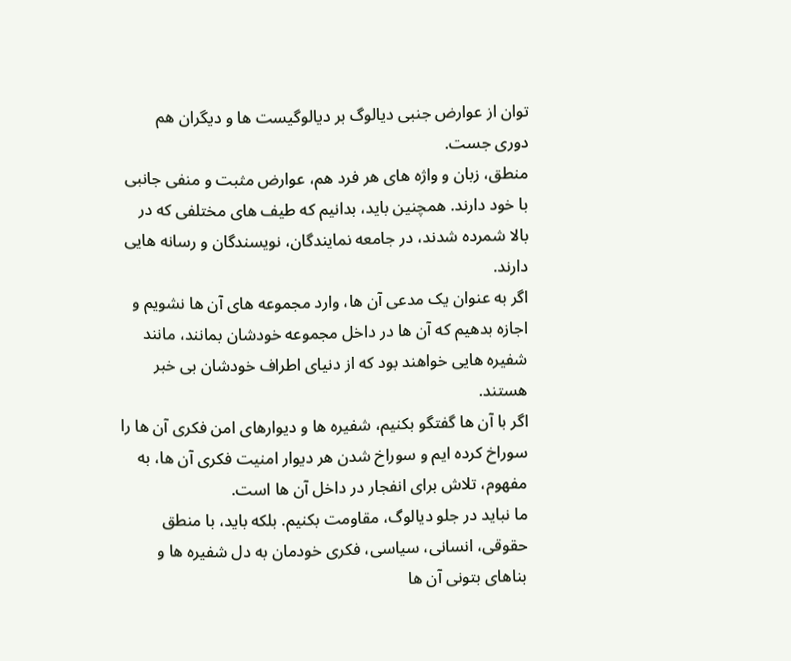توان از عوارض جنبی دیالوگ بر دیالوگیست ها و دیگران هم دوری جست.
منطق، زبان و واژه های هر فرد هم، عوارض مثبت و منفی جانبی با خود دارند. همچنین باید، بدانیم که طیف های مختلفی که در بالا شمرده شدند، در جامعه نمایندگان، نویسندگان و رسانه هایی دارند.
اگر به عنوان یک مدعی آن ها، وارد مجموعه های آن ها نشویم و اجازه بدهیم که آن ها در داخل مجموعه خودشان بمانند، مانند شفیره هایی خواهند بود که از دنیای اطراف خودشان بی خبر هستند.
اگر با آن ها گفتگو بکنیم، شفیره ها و دیوارهای امن فکری آن ها را سوراخ کرده ایم و سوراخ شدن هر دیوار امنیت فکری آن ها، به مفهوم، تلاش برای انفجار در داخل آن ها است.
ما نباید در جلو دیالوگ، مقاومت بکنیم. بلکه باید، با منطق حقوقی، انسانی، سیاسی، فکری خودمان به دل شفیره ها و بناهای بتونی آن ها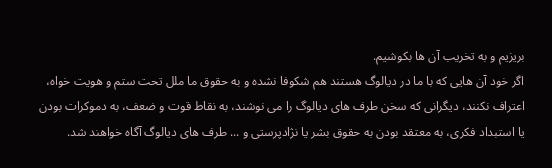بریزیم و به تخریب آن ها بکوشیم.
اگر خود آن هایی که با ما در دیالوگ هستند هم شکوفا نشده و به حقوق ما ملل تحت ستم و هویت خواه، اعتراف نکنند، دیگرانی که سخن طرف های دیالوگ را می نوشند، به نقاط قوت و ضعف، به دموکرات بودن یا استبداد فکری، به معتقد بودن به حقوق بشر یا نژادپرستی و ... طرف های دیالوگ آگاه خواهند شد.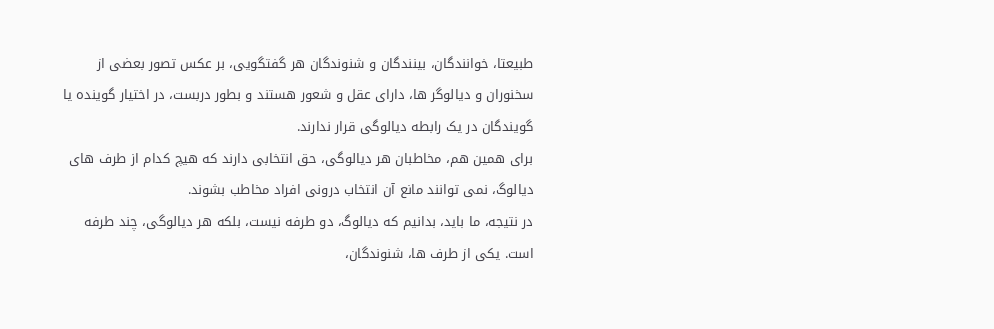طبیعتا، خوانندگان، بینندگان و شنوندگان هر گفتگویی، بر عکس تصور بعضی از سخنوران و دیالوگر ها، دارای عقل و شعور هستند و بطور دربست، در اختیار گوینده یا گویندگان در یک رابطه دیالوگی قرار ندارند.
برای همین هم، مخاطبان هر دیالوگی، حق انتخابی دارند که هیچ کدام از طرف های دیالوگ، نمی توانند مانع آن انتخاب درونی افراد مخاطب بشوند.
در نتیجه، ما باید، بدانیم که دیالوگ، دو طرفه نیست، بلکه هر دیالوگی، چند طرفه است. یکی از طرف ها، شنوندگان،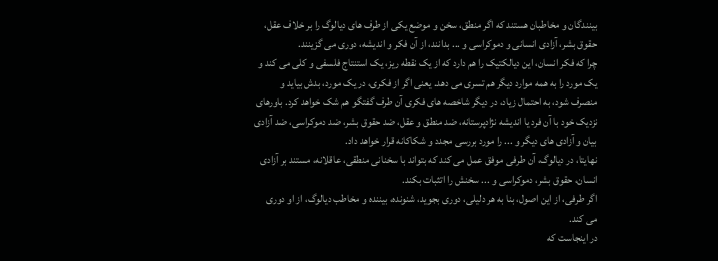بینندگان و مخاطبان هستند که اگر منطق، سخن و موضع یکی از طرف های دیالوگ را بر خلاف عقل، حقوق بشر، آزادی انسانی و دموکراسی و ... بدانند، از آن فکر و اندیشه، دوری می گزینند.
چرا که فکر انسان، این دیالکتیک را هم دارد که از یک نقطه ریز، یک استنتاج فلسفی و کلی می کند و یک مورد را به همه موارد دیگر هم تسری می دهد. یعنی اگر از فکری، در یک مورد، بدش بیاید و منصرف شود، به احتمال زیاد، در دیگر شاخصه های فکری آن طرف گفتگو هم شک خواهد کرد. باورهای نزدیک خود با آن فرد یا اندیشه نژادپرستانه، ضد منطق و عقل، ضد حقوق بشر، ضد دموکراسی، ضد آزادی بیان و آزادی های دیگر و ... را مورد بررسی مجدد و شکاکانه قرار خواهد داد.
نهایتا، در دیالوگ، آن طرفی موفق عمل می کند که بتواند با سخنانی منطقی، عاقلانه، مستند بر آزادی انسان، حقوق بشر، دموکراسی و ... سخنش را اتثبات بکند.
اگر طرفی، از این اصول، بنا به هر دلیلی، دوری بجوید، شنونده، بیننده و مخاطب دیالوگ، از او دوری می کند.
در اینجاست که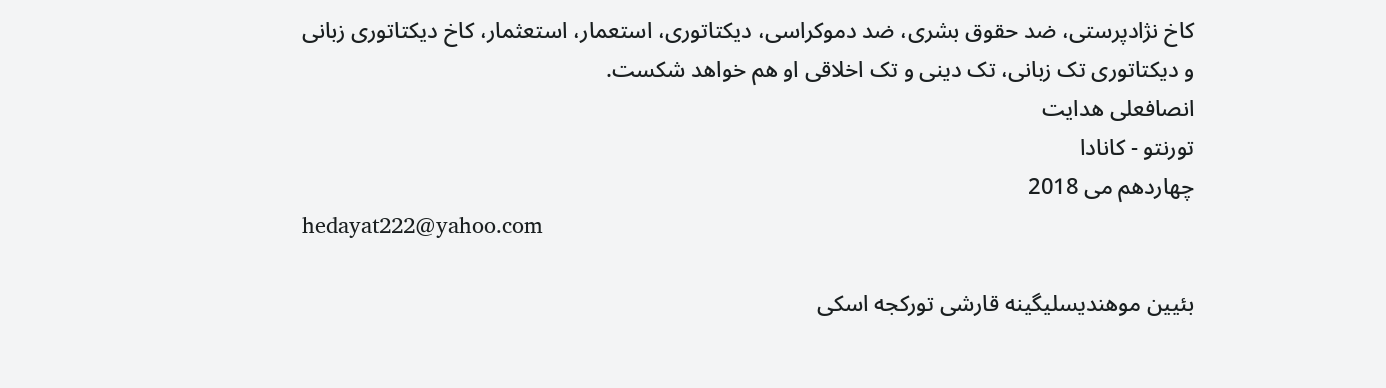کاخ نژادپرستی، ضد حقوق بشری، ضد دموکراسی، دیکتاتوری، استعمار، استعثمار، کاخ دیکتاتوری زبانی و دیکتاتوری تک زبانی، تک دینی و تک اخلاقی او هم خواهد شکست.
انصافعلی هدایت
تورنتو - کانادا
چهاردهم می 2018
hedayat222@yahoo.com

بئیین موهندیسلیگینه قارشی تورکجه اسکی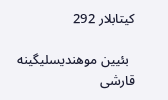کیتابلار 292

  بئیین موهندیسلیگینه قارشی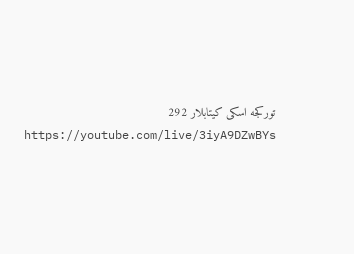تورکجه اسکی کیتابلار 292 https://youtube.com/live/3iyA9DZwBYs